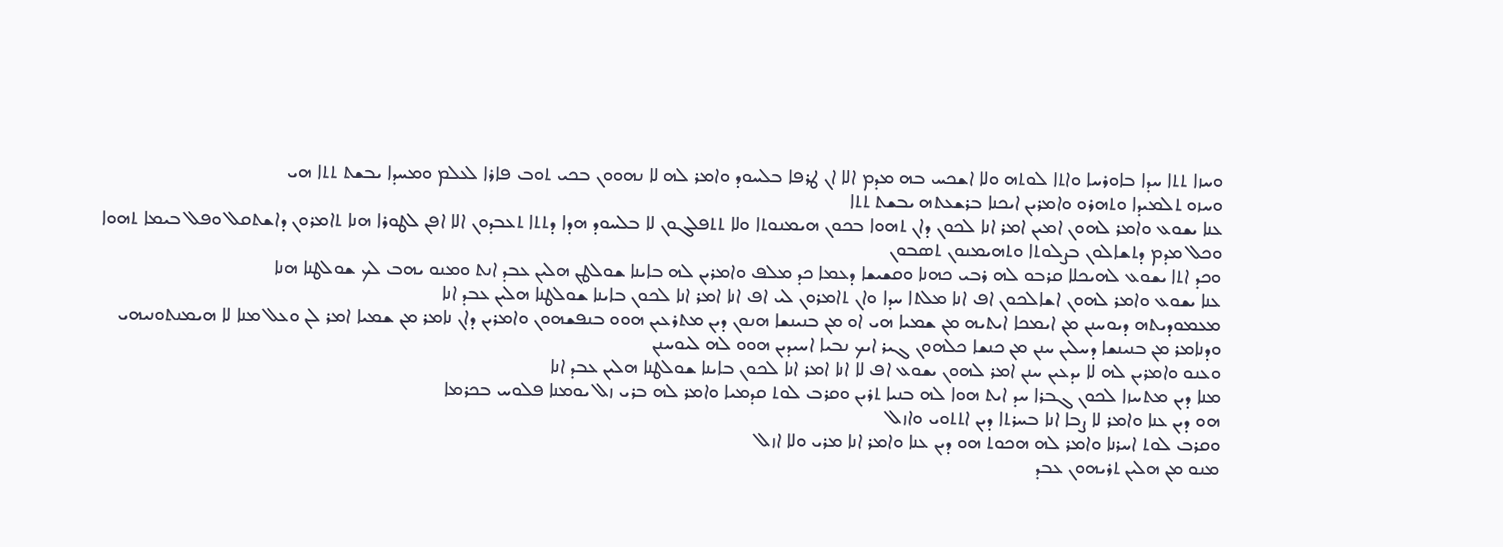ܘܚܙܐ ܬܬܐ ܚܕܐ ܒܐܘܪܚܐ ܘܐܬܐ ܠܘܬܗ ܘܠܐ ܐܫܟܚ ܒܗ ܡܕܡ ܐܠܐ ܐܢ ܛܪܦܐ ܒܠܚܘܕ ܘܐܡܪ ܠܗ ܠܐ ܢܗܘܘܢ ܒܟܝ ܬܘܒ ܦܐܪܐ ܠܥܠܡ ܘܡܚܕܐ ܝܒܫܬ ܬܬܐ ܗܝ
ܘܚܙܘ ܬܠܡܝܕܐ ܘܬܗܪܘ ܘܐܡܪܝܢ ܐܝܟܢܐ ܒܪܫܥܬܗ ܝܒܫܬ ܬܬܐ
ܥܢܐ ܝܫܘܥ ܘܐܡܪ ܠܗܘܢ ܐܡܝܢ ܐܡܪ ܐܢܐ ܠܟܘܢ ܕܐܢ ܬܗܘܐ ܒܟܘܢ ܗܝܡܢܘܬܐ ܘܠܐ ܬܬܦܠܓܘܢ ܠܐ ܒܠܚܘܕ ܗܕܐ ܕܬܬܐ ܬܥܒܕܘܢ ܐܠܐ ܐܦܢ ܠܛܘܪܐ ܗܢܐ ܬܐܡܪܘܢ ܕܐܫܬܩܠ ܘܦܠ ܒܝܡܐ ܬܗܘܐ
ܘܟܠ ܡܕܡ ܕܬܫܐܠܘܢ ܒܨܠܘܬܐ ܘܬܗܝܡܢܘܢ ܬܣܒܘܢ
ܘܟܕ ܐܬܐ ܝܫܘܥ ܠܗܝܟܠܐ ܩܪܒܘ ܠܗ ܪܒܝ ܟܗܢܐ ܘܩܫܝܫܐ ܕܥܡܐ ܟܕ ܡܠܦ ܘܐܡܪܝܢ ܠܗ ܒܐܝܢܐ ܫܘܠܛܢ ܗܠܝܢ ܥܒܕ ܐܢܬ ܘܡܢܘ ܝܗܒ ܠܟ ܫܘܠܛܢܐ ܗܢܐ
ܥܢܐ ܝܫܘܥ ܘܐܡܪ ܠܗܘܢ ܐܫܐܠܟܘܢ ܐܦ ܐܢܐ ܡܠܬܐ ܚܕܐ ܘܐܢ ܬܐܡܪܘܢ ܠܝ ܐܦ ܐܢܐ ܐܡܪ ܐܢܐ ܠܟܘܢ ܒܐܝܢܐ ܫܘܠܛܢܐ ܗܠܝܢ ܥܒܕ ܐܢܐ
ܡܥܡܘܕܝܬܗ ܕܝܘܚܢܢ ܡܢ ܐܝܡܟܐ ܐܝܬܝܗ ܡܢ ܫܡܝܐ ܗܝ ܐܘ ܡܢ ܒܢܝܢܫܐ ܗܢܘܢ ܕܝܢ ܡܬܪܥܝܢ ܗܘܘ ܒܢܦܫܗܘܢ ܘܐܡܪܝܢ ܕܐܢ ܢܐܡܪ ܡܢ ܫܡܝܐ ܐܡܪ ܠܢ ܘܥܠ ܡܢܐ ܠܐ ܗܝܡܢܬܘܢܝܗܝ
ܘܕܢܐܡܪ ܡܢ ܒܢܝܢܫܐ ܕܚܠܝܢ ܚܢܢ ܡܢ ܟܢܫܐ ܟܠܗܘܢ ܓܝܪ ܐܝܟ ܢܒܝܐ ܐܚܝܕܝܢ ܗܘܘ ܠܗ ܠܝܘܚܢܢ
ܘܥܢܘ ܘܐܡܪܝܢ ܠܗ ܠܐ ܝܕܥܝܢ ܚܢܢ ܐܡܪ ܠܗܘܢ ܝܫܘܥ ܐܦ ܠܐ ܐܢܐ ܐܡܪ ܐܢܐ ܠܟܘܢ ܒܐܝܢܐ ܫܘܠܛܢܐ ܗܠܝܢ ܥܒܕ ܐܢܐ
ܡܢܐ ܕܝܢ ܡܬܚܙܐ ܠܟܘܢ ܓܒܪܐ ܚܕ ܐܝܬ ܗܘܐ ܠܗ ܒܢܝܐ ܬܪܝܢ ܘܩܪܒ ܠܘܬ ܩܕܡܝܐ ܘܐܡܪ ܠܗ ܒܪܝ ܙܠ ܝܘܡܢܐ ܦܠܘܚ ܒܟܪܡܐ
ܗܘ ܕܝܢ ܥܢܐ ܘܐܡܪ ܠܐ ܨܒܐ ܐܢܐ ܒܚܪܬܐ ܕܝܢ ܐܬܬܘܝ ܘܐܙܠ
ܘܩܪܒ ܠܘܬ ܐܚܪܢܐ ܘܐܡܪ ܠܗ ܗܟܘܬ ܗܘ ܕܝܢ ܥܢܐ ܘܐܡܪ ܐܢܐ ܡܪܝ ܘܠܐ ܐܙܠ
ܡܢܘ ܡܢ ܗܠܝܢ ܬܪܝܗܘܢ ܥܒܕ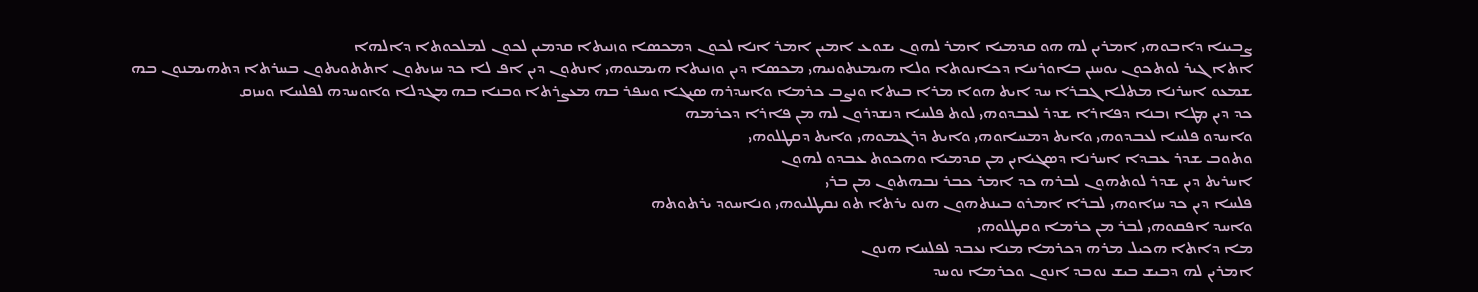ܨܒܝܢܐ ܕܐܒܘܗܝ ܐܡܪܝܢ ܠܗ ܗܘ ܩܕܡܝܐ ܐܡܪ ܠܗܘܢ ܝܫܘܥ ܐܡܝܢ ܐܡܪ ܐܢܐ ܠܟܘܢ ܕܡܟܣܐ ܘܙܢܝܬܐ ܩܕܡܝܢ ܠܟܘܢ ܠܡܠܟܘܬܐ ܕܐܠܗܐ
ܐܬܐ ܓܝܪ ܠܘܬܟܘܢ ܝܘܚܢܢ ܒܐܘܪܚܐ ܕܟܐܢܘܬܐ ܘܠܐ ܗܝܡܢܬܘܢܝܗܝ ܡܟܣܐ ܕܝܢ ܘܙܢܝܬܐ ܗܝܡܢܘܗܝ ܐܢܬܘܢ ܕܝܢ ܐܦ ܠܐ ܟܕ ܚܙܝܬܘܢ ܐܬܬܘܝܬܘܢ ܒܚܪܬܐ ܕܬܗܝܡܢܘܢ ܒܗ
ܫܡܥܘ ܐܚܪܢܐ ܡܬܠܐ ܓܒܪܐ ܚܕ ܐܝܬ ܗܘܐ ܡܪܐ ܒܝܬܐ ܘܢܨܒ ܟܪܡܐ ܘܐܚܕܪܗ ܣܝܓܐ ܘܚܦܪ ܒܗ ܡܥܨܪܬܐ ܘܒܢܐ ܒܗ ܡܓܕܠܐ ܘܐܘܚܕܗ ܠܦܠܚܐ ܘܚܙܩ
ܟܕ ܕܝܢ ܡܛܐ ܙܒܢܐ ܕܦܐܪܐ ܫܕܪ ܠܥܒܕܘܗܝ ܠܘܬ ܦܠܚܐ ܕܢܫܕܪܘܢ ܠܗ ܡܢ ܦܐܪܐ ܕܟܪܡܗ
ܘܐܚܕܘ ܦܠܚܐ ܠܥܒܕܘܗܝ ܘܐܝܬ ܕܡܚܐܘܗܝ ܘܐܝܬ ܕܪܓܡܘܗܝ ܘܐܝܬ ܕܩܛܠܘܗܝ
ܘܬܘܒ ܫܕܪ ܥܒܕܐ ܐܚܪܢܐ ܕܣܓܝܐܝܢ ܡܢ ܩܕܡܝܐ ܘܗܟܘܬ ܥܒܕܘ ܠܗܘܢ
ܐܚܪܝܬ ܕܝܢ ܫܕܪ ܠܘܬܗܘܢ ܠܒܪܗ ܟܕ ܐܡܪ ܟܒܪ ܢܒܗܬܘܢ ܡܢ ܒܪܝ
ܦܠܚܐ ܕܝܢ ܟܕ ܚܙܐܘܗܝ ܠܒܪܐ ܐܡܪܘ ܒܝܢܬܗܘܢ ܗܢܘ ܝܪܬܐ ܬܘ ܢܩܛܠܝܘܗܝ ܘܢܐܚܘܕ ܝܪܬܘܬܗ
ܘܐܚܕ ܐܦܩܘܗܝ ܠܒܪ ܡܢ ܟܪܡܐ ܘܩܛܠܘܗܝ
ܡܐ ܕܐܬܐ ܗܟܝܠ ܡܪܗ ܕܟܪܡܐ ܡܢܐ ܢܥܒܕ ܠܦܠܚܐ ܗܢܘܢ
ܐܡܪܝܢ ܠܗ ܕܒܝܫ ܒܝܫ ܢܘܒܕ ܐܢܘܢ ܘܟܪܡܐ ܢܘܚܕ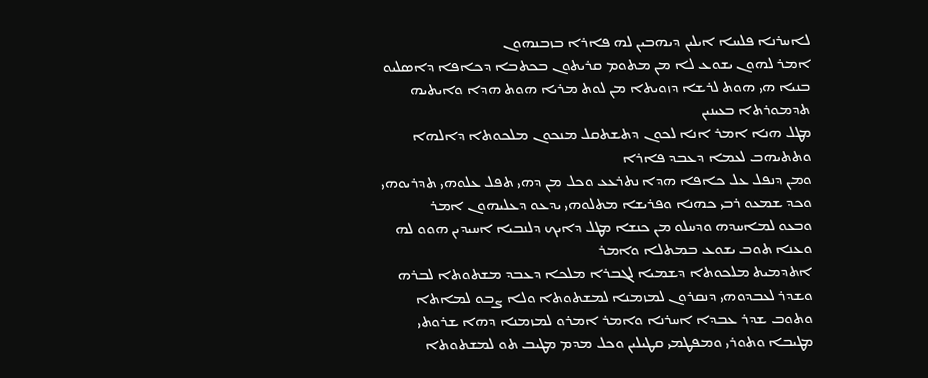ܠܐܚܪܢܐ ܦܠܚܐ ܐܝܠܝܢ ܕܝܗܒܝܢ ܠܗ ܦܐܪܐ ܒܙܒܢܗܘܢ
ܐܡܪ ܠܗܘܢ ܝܫܘܥ ܠܐ ܡܢ ܡܬܘܡ ܩܪܝܬܘܢ ܒܟܬܒܐ ܕܟܐܦܐ ܕܐܣܠܝܘ ܒܢܝܐ ܗܝ ܗܘܬ ܠܪܫܐ ܕܙܘܝܬܐ ܡܢ ܠܘܬ ܡܪܝܐ ܗܘܬ ܗܕܐ ܘܐܝܬܝܗ ܬܕܡܘܪܬܐ ܒܥܝܢܝܢ
ܡܛܠ ܗܢܐ ܐܡܪ ܐܢܐ ܠܟܘܢ ܕܬܫܬܩܠ ܡܢܟܘܢ ܡܠܟܘܬܐ ܕܐܠܗܐ ܘܬܬܝܗܒ ܠܥܡܐ ܕܥܒܕ ܦܐܪܐ
ܘܡܢ ܕܢܦܠ ܥܠ ܟܐܦܐ ܗܕܐ ܢܬܪܥܥ ܘܟܠ ܡܢ ܕܗܝ ܬܦܠ ܥܠܘܗܝ ܬܕܪܝܘܗܝ
ܘܟܕ ܫܡܥܘ ܪܒܝ ܟܗܢܐ ܘܦܪܝܫܐ ܡܬܠܘܗܝ ܝܕܥܘ ܕܥܠܝܗܘܢ ܐܡܪ
ܘܒܥܘ ܠܡܐܚܕܗ ܘܕܚܠܘ ܡܢ ܟܢܫܐ ܡܛܠ ܕܐܝܟ ܕܠܢܒܝܐ ܐܚܝܕܝܢ ܗܘܘ ܠܗ
ܘܥܢܐ ܬܘܒ ܝܫܘܥ ܒܡܬܠܐ ܘܐܡܪ
ܐܬܕܡܝܬ ܡܠܟܘܬܐ ܕܫܡܝܐ ܠܓܒܪܐ ܡܠܟܐ ܕܥܒܕ ܡܫܬܘܬܐ ܠܒܪܗ
ܘܫܕܪ ܠܥܒܕܘܗܝ ܕܢܩܪܘܢ ܠܡܙܡܢܐ ܠܡܫܬܘܬܐ ܘܠܐ ܨܒܘ ܠܡܐܬܐ
ܘܬܘܒ ܫܕܪ ܥܒܕܐ ܐܚܪܢܐ ܘܐܡܪ ܐܡܪܘ ܠܡܙܡܢܐ ܕܗܐ ܫܪܘܬܝ ܡܛܝܒܐ ܘܬܘܪܝ ܘܡܦܛܡܝ ܩܛܝܠܝܢ ܘܟܠ ܡܕܡ ܡܛܝܒ ܬܘ ܠܡܫܬܘܬܐ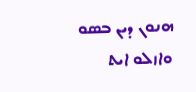ܗܢܘܢ ܕܝܢ ܒܣܘ ܘܐܙܠܘ ܐܝܬ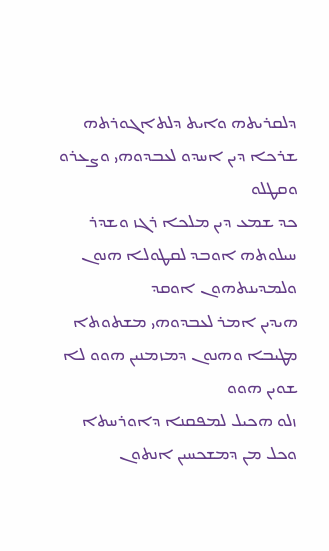ܕܠܩܪܝܬܗ ܘܐܝܬ ܕܠܬܐܓܘܪܬܗ
ܫܪܟܐ ܕܝܢ ܐܚܕܘ ܠܥܒܕܘܗܝ ܘܨܥܪܘ ܘܩܛܠܘ
ܟܕ ܫܡܥ ܕܝܢ ܡܠܟܐ ܪܓܙ ܘܫܕܪ ܚܝܠܘܬܗ ܐܘܒܕ ܠܩܛܘܠܐ ܗܢܘܢ ܘܠܡܕܝܢܬܗܘܢ ܐܘܩܕ
ܗܝܕܝܢ ܐܡܪ ܠܥܒܕܘܗܝ ܡܫܬܘܬܐ ܡܛܝܒܐ ܘܗܢܘܢ ܕܡܙܡܢܝܢ ܗܘܘ ܠܐ ܫܘܝܢ ܗܘܘ
ܙܠܘ ܗܟܝܠ ܠܡܦܩܢܐ ܕܐܘܪܚܬܐ ܘܟܠ ܡܢ ܕܡܫܟܚܝܢ ܐܢܬܘܢ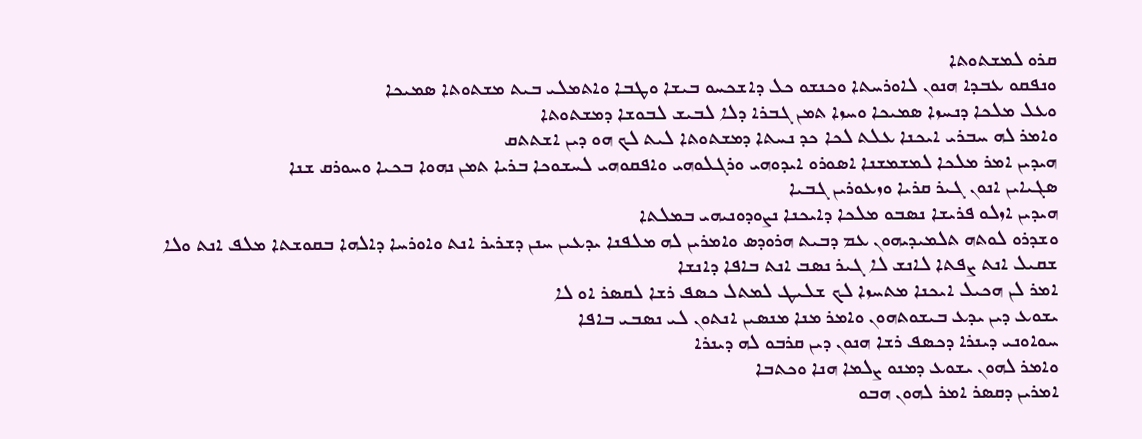ܩܪܘ ܠܡܫܬܘܬܐ
ܘܢܦܩܘ ܥܒܕܐ ܗܢܘܢ ܠܐܘܪܚܬܐ ܘܟܢܫܘ ܟܠ ܕܐܫܟܚܘ ܒܝܫܐ ܘܛܒܐ ܘܐܬܡܠܝ ܒܝܬ ܡܫܬܘܬܐ ܣܡܝܟܐ
ܘܥܠ ܡܠܟܐ ܕܢܚܙܐ ܣܡܝܟܐ ܘܚܙܐ ܬܡܢ ܓܒܪܐ ܕܠܐ ܠܒܝܫ ܠܒܘܫܐ ܕܡܫܬܘܬܐ
ܘܐܡܪ ܠܗ ܚܒܪܝ ܐܝܟܢܐ ܥܠܬ ܠܟܐ ܟܕ ܢܚܬܐ ܕܡܫܬܘܬܐ ܠܝܬ ܠܟ ܗܘ ܕܝܢ ܐܫܬܬܩ
ܗܝܕܝܢ ܐܡܪ ܡܠܟܐ ܠܡܫܡܫܢܐ ܐܣܘܪܘ ܐܝܕܘܗܝ ܘܪܓܠܘܗܝ ܘܐܦܩܘܗܝ ܠܚܫܘܟܐ ܒܪܝܐ ܬܡܢ ܢܗܘܐ ܒܟܝܐ ܘܚܘܪܩ ܫܢܐ
ܣܓܝܐܝܢ ܐܢܘܢ ܓܝܪ ܩܪܝܐ ܘܙܥܘܪܝܢ ܓܒܝܐ
ܗܝܕܝܢ ܐܙܠܘ ܦܪܝܫܐ ܢܣܒܘ ܡܠܟܐ ܕܐܝܟܢܐ ܢܨܘܕܘܢܝܗܝ ܒܡܠܬܐ
ܘܫܕܪܘ ܠܘܬܗ ܬܠܡܝܕܝܗܘܢ ܥܡ ܕܒܝܬ ܗܪܘܕܣ ܘܐܡܪܝܢ ܠܗ ܡܠܦܢܐ ܝܕܥܝܢ ܚܢܢ ܕܫܪܝܪ ܐܢܬ ܘܐܘܪܚܐ ܕܐܠܗܐ ܒܩܘܫܬܐ ܡܠܦ ܐܢܬ ܘܠܐ ܫܩܝܠ ܐܢܬ ܨܦܬܐ ܠܐܢܫ ܠܐ ܓܝܪ ܢܣܒ ܐܢܬ ܒܐܦܐ ܕܐܢܫܐ
ܐܡܪ ܠܢ ܗܟܝܠ ܐܝܟܢܐ ܡܬܚܙܐ ܠܟ ܫܠܝܛ ܠܡܬܠ ܟܣܦ ܪܫܐ ܠܩܣܪ ܐܘ ܠܐ
ܝܫܘܥ ܕܝܢ ܝܕܥ ܒܝܫܘܬܗܘܢ ܘܐܡܪ ܡܢܐ ܡܢܣܝܢ ܐܢܬܘܢ ܠܝ ܢܣܒܝ ܒܐܦܐ
ܚܘܐܘܢܝ ܕܝܢܪܐ ܕܟܣܦ ܪܫܐ ܗܢܘܢ ܕܝܢ ܩܪܒܘ ܠܗ ܕܝܢܪܐ
ܘܐܡܪ ܠܗܘܢ ܝܫܘܥ ܕܡܢܘ ܨܠܡܐ ܗܢܐ ܘܟܬܒܐ
ܐܡܪܝܢ ܕܩܣܪ ܐܡܪ ܠܗܘܢ ܗܒܘ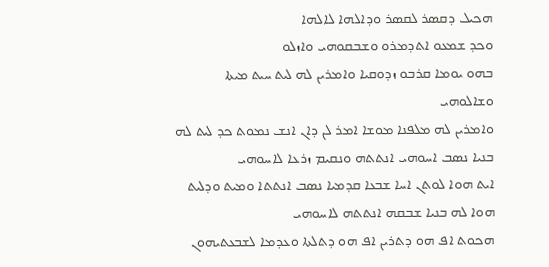ܗܟܝܠ ܕܩܣܪ ܠܩܣܪ ܘܕܐܠܗܐ ܠܐܠܗܐ
ܘܟܕ ܫܡܥܘ ܐܬܕܡܪܘ ܘܫܒܩܘܗܝ ܘܐܙܠܘ
ܒܗܘ ܝܘܡܐ ܩܪܒܘ ܙܕܘܩܝܐ ܘܐܡܪܝܢ ܠܗ ܠܝܬ ܚܝܬ ܡܝܬܐ ܘܫܐܠܘܗܝ
ܘܐܡܪܝܢ ܠܗ ܡܠܦܢܐ ܡܘܫܐ ܐܡܪ ܠܢ ܕܐܢ ܐܢܫ ܢܡܘܬ ܟܕ ܠܝܬ ܠܗ ܒܢܝܐ ܢܣܒ ܐܚܘܗܝ ܐܢܬܬܗ ܘܢܩܝܡ ܙܪܥܐ ܠܐܚܘܗܝ
ܐܝܬ ܗܘܐ ܠܘܬܢ ܐܚܐ ܫܒܥܐ ܩܕܡܝܐ ܢܣܒ ܐܢܬܬܐ ܘܡܝܬ ܘܕܠܝܬ ܗܘܐ ܠܗ ܒܢܝܐ ܫܒܩܗ ܐܢܬܬܗ ܠܐܚܘܗܝ
ܗܟܘܬ ܐܦ ܗܘ ܕܬܪܝܢ ܐܦ ܗܘ ܕܬܠܬܐ ܘܥܕܡܐ ܠܫܒܥܬܝܗܘܢ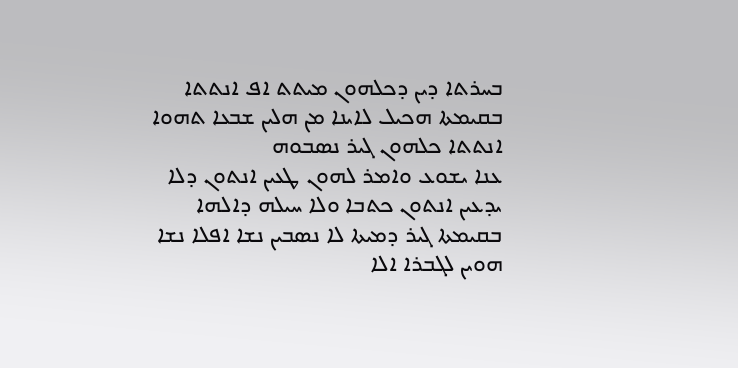ܒܚܪܬܐ ܕܝܢ ܕܟܠܗܘܢ ܡܝܬܬ ܐܦ ܐܢܬܬܐ
ܒܩܝܡܬܐ ܗܟܝܠ ܠܐܝܢܐ ܡܢ ܗܠܝܢ ܫܒܥܐ ܬܗܘܐ ܐܢܬܬܐ ܟܠܗܘܢ ܓܝܪ ܢܣܒܘܗ
ܥܢܐ ܝܫܘܥ ܘܐܡܪ ܠܗܘܢ ܛܥܝܢ ܐܢܬܘܢ ܕܠܐ ܝܕܥܝܢ ܐܢܬܘܢ ܟܬܒܐ ܘܠܐ ܚܝܠܗ ܕܐܠܗܐ
ܒܩܝܡܬܐ ܓܝܪ ܕܡܝܬܐ ܠܐ ܢܣܒܝܢ ܢܫܐ ܐܦܠܐ ܢܫܐ ܗܘܝܢ ܠܓܒܪܐ ܐܠܐ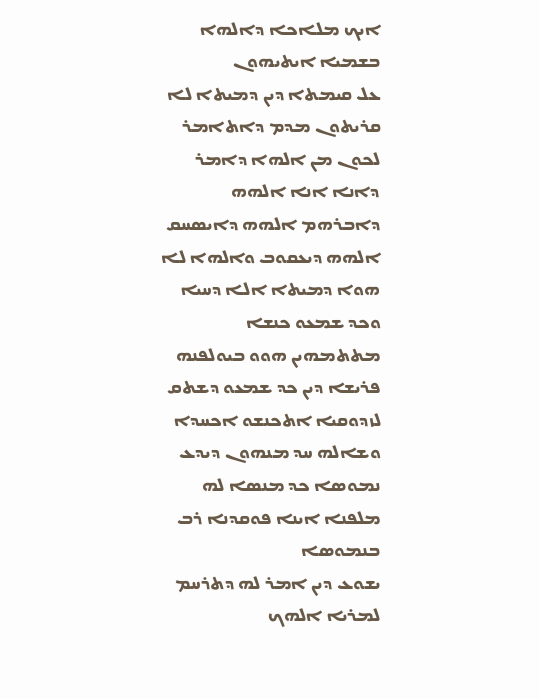ܐܝܟ ܡܠܐܟܐ ܕܐܠܗܐ ܒܫܡܝܐ ܐܝܬܝܗܘܢ
ܥܠ ܩܝܡܬܐ ܕܝܢ ܕܡܝܬܐ ܠܐ ܩܪܝܬܘܢ ܡܕܡ ܕܐܬܐܡܪ ܠܟܘܢ ܡܢ ܐܠܗܐ ܕܐܡܪ
ܕܐܢܐ ܐܢܐ ܐܠܗܗ ܕܐܒܪܗܡ ܐܠܗܗ ܕܐܝܣܚܩ ܐܠܗܗ ܕܝܥܩܘܒ ܘܐܠܗܐ ܠܐ ܗܘܐ ܕܡܝܬܐ ܐܠܐ ܕܚܝܐ
ܘܟܕ ܫܡܥܘ ܟܢܫܐ ܡܬܬܡܗܝܢ ܗܘܘ ܒܝܘܠܦܢܗ
ܦܪܝܫܐ ܕܝܢ ܟܕ ܫܡܥܘ ܕܫܬܩ ܠܙܕܘܩܝܐ ܐܬܟܢܫܘ ܐܟܚܕܐ
ܘܫܐܠܗ ܚܕ ܡܢܗܘܢ ܕܝܕܥ ܢܡܘܣܐ ܟܕ ܡܢܣܐ ܠܗ
ܡܠܦܢܐ ܐܝܢܐ ܦܘܩܕܢܐ ܪܒ ܒܢܡܘܣܐ
ܝܫܘܥ ܕܝܢ ܐܡܪ ܠܗ ܕܬܪܚܡ ܠܡܪܝܐ ܐܠܗܟ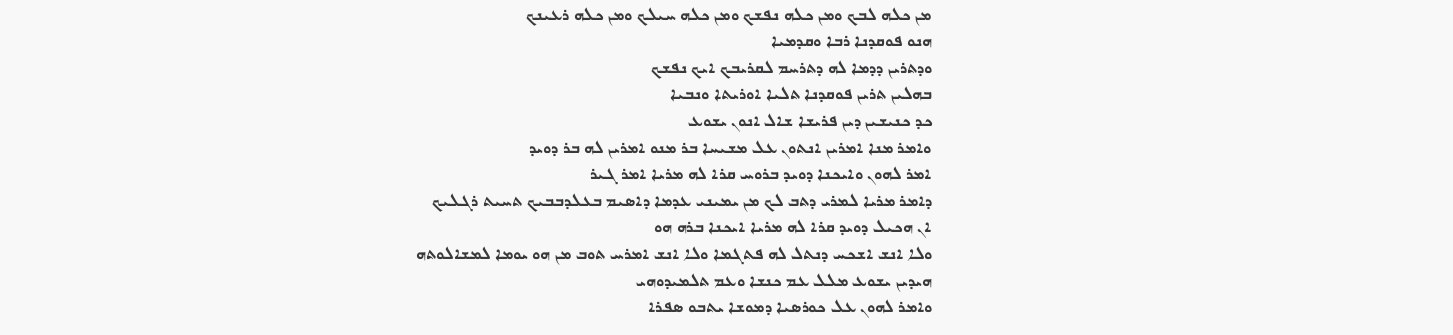ܡܢ ܟܠܗ ܠܒܟ ܘܡܢ ܟܠܗ ܢܦܫܟ ܘܡܢ ܟܠܗ ܚܝܠܟ ܘܡܢ ܟܠܗ ܪܥܝܢܟ
ܗܢܘ ܦܘܩܕܢܐ ܪܒܐ ܘܩܕܡܝܐ
ܘܕܬܪܝܢ ܕܕܡܐ ܠܗ ܕܬܪܚܡ ܠܩܪܝܒܟ ܐܝܟ ܢܦܫܟ
ܒܗܠܝܢ ܬܪܝܢ ܦܘܩܕܢܐ ܬܠܝܐ ܐܘܪܝܬܐ ܘܢܒܝܐ
ܟܕ ܟܢܝܫܝܢ ܕܝܢ ܦܪܝܫܐ ܫܐܠ ܐܢܘܢ ܝܫܘܥ
ܘܐܡܪ ܡܢܐ ܐܡܪܝܢ ܐܢܬܘܢ ܥܠ ܡܫܝܚܐ ܒܪ ܡܢܘ ܐܡܪܝܢ ܠܗ ܒܪ ܕܘܝܕ
ܐܡܪ ܠܗܘܢ ܘܐܝܟܢܐ ܕܘܝܕ ܒܪܘܚ ܩܪܐ ܠܗ ܡܪܝܐ ܐܡܪ ܓܝܪ
ܕܐܡܪ ܡܪܝܐ ܠܡܪܝ ܕܬܒ ܠܟ ܡܢ ܝܡܝܢܝ ܥܕܡܐ ܕܐܣܝܡ ܒܥܠܕܒܒܝܟ ܬܚܝܬ ܪܓܠܝܟ
ܐܢ ܗܟܝܠ ܕܘܝܕ ܩܪܐ ܠܗ ܡܪܝܐ ܐܝܟܢܐ ܒܪܗ ܗܘ
ܘܠܐ ܐܢܫ ܐܫܟܚ ܕܢܬܠ ܠܗ ܦܬܓܡܐ ܘܠܐ ܐܢܫ ܐܡܪܚ ܬܘܒ ܡܢ ܗܘ ܝܘܡܐ ܠܡܫܐܠܘܬܗ
ܗܝܕܝܢ ܝܫܘܥ ܡܠܠ ܥܡ ܟܢܫܐ ܘܥܡ ܬܠܡܝܕܘܗܝ
ܘܐܡܪ ܠܗܘܢ ܥܠ ܟܘܪܣܝܐ ܕܡܘܫܐ ܝܬܒܘ ܣܦܪܐ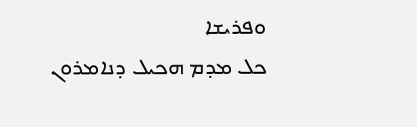ܘܦܪܝܫܐ
ܟܠ ܡܕܡ ܗܟܝܠ ܕܢܐܡܪܘܢ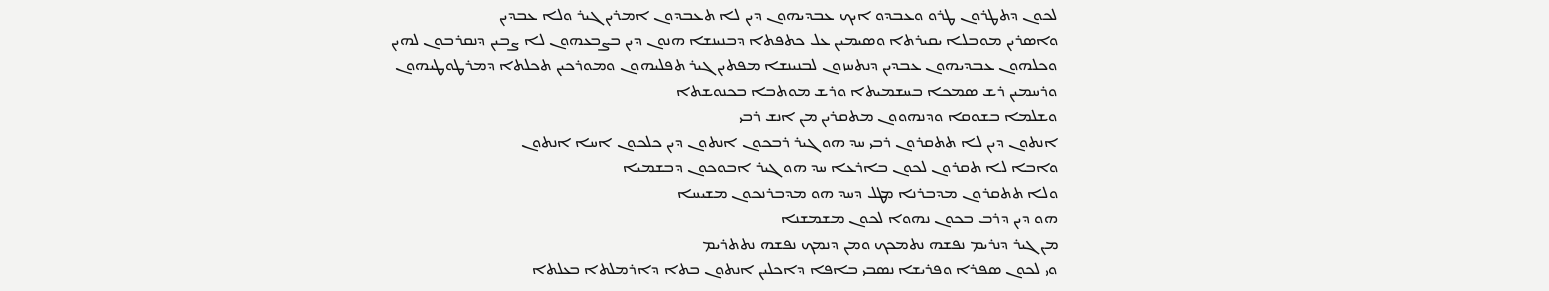ܠܟܘܢ ܕܬܛܪܘܢ ܛܪܘ ܘܥܒܕܘ ܐܝܟ ܥܒܕܝܗܘܢ ܕܝܢ ܠܐ ܬܥܒܕܘܢ ܐܡܪܝܢ ܓܝܪ ܘܠܐ ܥܒܕܝܢ
ܘܐܣܪܝܢ ܡܘܒܠܐ ܝܩܝܪܬܐ ܘܣܝܡܝܢ ܥܠ ܟܬܦܬܐ ܕܒܢܝܢܫܐ ܗܢܘܢ ܕܝܢ ܒܨܒܥܗܘܢ ܠܐ ܨܒܝܢ ܕܢܩܪܒܘܢ ܠܗܝܢ
ܘܟܠܗܘܢ ܥܒܕܝܗܘܢ ܥܒܕܝܢ ܕܢܬܚܙܘܢ ܠܒܢܝܢܫܐ ܡܦܬܝܢ ܓܝܪ ܬܦܠܝܗܘܢ ܘܡܘܪܟܝܢ ܬܟܠܬܐ ܕܡܪܛܘܛܝܗܘܢ
ܘܪܚܡܝܢ ܪܫ ܣܡܟܐ ܒܚܫܡܝܬܐ ܘܪܫ ܡܘܬܒܐ ܒܟܢܘܫܬܐ
ܘܫܠܡܐ ܒܫܘܩܐ ܘܕܢܗܘܘܢ ܡܬܩܪܝܢ ܡܢ ܐܢܫ ܪܒܝ
ܐܢܬܘܢ ܕܝܢ ܠܐ ܬܬܩܪܘܢ ܪܒܝ ܚܕ ܗܘ ܓܝܪ ܪܒܟܘܢ ܐܢܬܘܢ ܕܝܢ ܟܠܟܘܢ ܐܚܐ ܐܢܬܘܢ
ܘܐܒܐ ܠܐ ܬܩܪܘܢ ܠܟܘܢ ܒܐܪܥܐ ܚܕ ܗܘ ܓܝܪ ܐܒܘܟܘܢ ܕܒܫܡܝܐ
ܘܠܐ ܬܬܩܪܘܢ ܡܕܒܪܢܐ ܡܛܠ ܕܚܕ ܗܘ ܡܕܒܪܢܟܘܢ ܡܫܝܚܐ
ܗܘ ܕܝܢ ܕܪܒ ܒܟܘܢ ܢܗܘܐ ܠܟܘܢ ܡܫܡܫܢܐ
ܡܢ ܓܝܪ ܕܢܪܝܡ ܢܦܫܗ ܢܬܡܟܟ ܘܡܢ ܕܢܡܟ ܢܦܫܗ ܢܬܬܪܝܡ
ܘܝ ܠܟܘܢ ܣܦܪܐ ܘܦܪܝܫܐ ܢܣܒܝ ܒܐܦܐ ܕܐܟܠܝܢ ܐܢܬܘܢ ܒܬܐ ܕܐܪܡܠܬܐ ܒܥܠܬܐ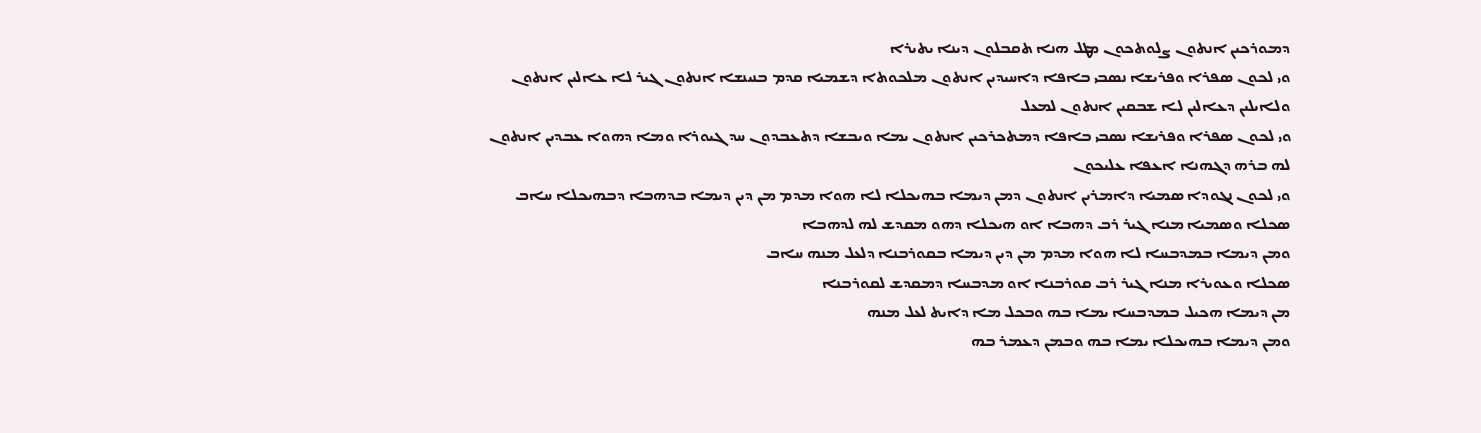ܕܡܘܪܟܝܢ ܐܢܬܘܢ ܨܠܘܬܟܘܢ ܡܛܠ ܗܢܐ ܬܩܒܠܘܢ ܕܝܢܐ ܝܬܝܪܐ
ܘܝ ܠܟܘܢ ܣܦܪܐ ܘܦܪܝܫܐ ܢܣܒܝ ܒܐܦܐ ܕܐܚܝܕܝܢ ܐܢܬܘܢ ܡܠܟܘܬܐ ܕܫܡܝܐ ܩܕܡ ܒܢܝܢܫܐ ܐܢܬܘܢ ܓܝܪ ܠܐ ܥܐܠܝܢ ܐܢܬܘܢ ܘܠܐܝܠܝܢ ܕܥܐܠܝܢ ܠܐ ܫܒܩܝܢ ܐܢܬܘܢ ܠܡܥܠ
ܘܝ ܠܟܘܢ ܣܦܪܐ ܘܦܪܝܫܐ ܢܣܒܝ ܒܐܦܐ ܕܡܬܟܪܟܝܢ ܐܢܬܘܢ ܝܡܐ ܘܝܒܫܐ ܕܬܥܒܕܘܢ ܚܕ ܓܝܘܪܐ ܘܡܐ ܕܗܘܐ ܥܒܕܝܢ ܐܢܬܘܢ ܠܗ ܒܪܗ ܕܓܗܢܐ ܐܥܦܐ ܥܠܝܟܘܢ
ܘܝ ܠܟܘܢ ܢܓܘܕܐ ܣܡܝܐ ܕܐܡܪܝܢ ܐܢܬܘܢ ܕܡܢ ܕܝܡܐ ܒܗܝܟܠܐ ܠܐ ܗܘܐ ܡܕܡ ܡܢ ܕܝܢ ܕܝܡܐ ܒܕܗܒܐ ܕܒܗܝܟܠܐ ܚܐܒ
ܣܟܠܐ ܘܣܡܝܐ ܡܢܐ ܓܝܪ ܪܒ ܕܗܒܐ ܐܘ ܗܝܟܠܐ ܕܗܘ ܡܩܕܫ ܠܗ ܠܕܗܒܐ
ܘܡܢ ܕܝܡܐ ܒܡܕܒܚܐ ܠܐ ܗܘܐ ܡܕܡ ܡܢ ܕܝܢ ܕܝܡܐ ܒܩܘܪܒܢܐ ܕܠܥܠ ܡܢܗ ܚܐܒ
ܣܟܠܐ ܘܥܘܝܪܐ ܡܢܐ ܓܝܪ ܪܒ ܩܘܪܒܢܐ ܐܘ ܡܕܒܚܐ ܕܡܩܕܫ ܠܩܘܪܒܢܐ
ܡܢ ܕܝܡܐ ܗܟܝܠ ܒܡܕܒܚܐ ܝܡܐ ܒܗ ܘܒܟܠ ܡܐ ܕܐܝܬ ܠܥܠ ܡܢܗ
ܘܡܢ ܕܝܡܐ ܒܗܝܟܠܐ ܝܡܐ ܒܗ ܘܒܡܢ ܕܥܡܪ ܒܗ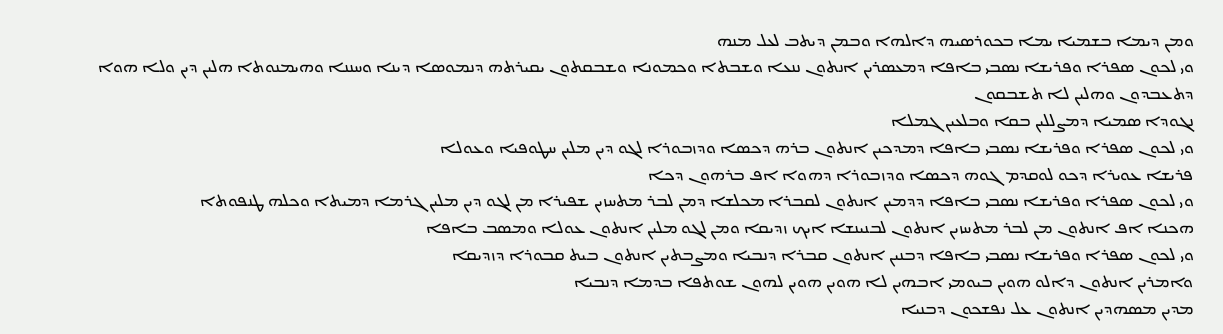ܘܡܢ ܕܝܡܐ ܒܫܡܝܐ ܝܡܐ ܒܟܘܪܣܝܗ ܕܐܠܗܐ ܘܒܡܢ ܕܝܬܒ ܠܥܠ ܡܢܗ
ܘܝ ܠܟܘܢ ܣܦܪܐ ܘܦܪܝܫܐ ܢܣܒܝ ܒܐܦܐ ܕܡܥܣܪܝܢ ܐܢܬܘܢ ܢܢܥܐ ܘܫܒܬܐ ܘܟܡܘܢܐ ܘܫܒܩܬܘܢ ܝܩܝܪܬܗ ܕܢܡܘܣܐ ܕܝܢܐ ܘܚܢܢܐ ܘܗܝܡܢܘܬܐ ܗܠܝܢ ܕܝܢ ܘܠܐ ܗܘܐ ܕܬܥܒܕܘܢ ܘܗܠܝܢ ܠܐ ܬܫܒܩܘܢ
ܢܓܘܕܐ ܣܡܝܐ ܕܡܨܠܠܝܢ ܒܩܐ ܘܒܠܥܝܢ ܓܡܠܐ
ܘܝ ܠܟܘܢ ܣܦܪܐ ܘܦܪܝܫܐ ܢܣܒܝ ܒܐܦܐ ܕܡܕܟܝܢ ܐܢܬܘܢ ܒܪܗ ܕܟܣܐ ܘܕܙܒܘܪܐ ܠܓܘ ܕܝܢ ܡܠܝܢ ܚܛܘܦܝܐ ܘܥܘܠܐ
ܦܪܝܫܐ ܥܘܝܪܐ ܕܟܘ ܠܘܩܕܡ ܓܘܗ ܕܟܣܐ ܘܕܙܒܘܪܐ ܕܗܘܐ ܐܦ ܒܪܗܘܢ ܕܟܐ
ܘܝ ܠܟܘܢ ܣܦܪܐ ܘܦܪܝܫܐ ܢܣܒܝ ܒܐܦܐ ܕܕܡܝܢ ܐܢܬܘܢ ܠܩܒܪܐ ܡܟܠܫܐ ܕܡܢ ܠܒܪ ܡܬܚܙܝܢ ܫܦܝܪܐ ܡܢ ܠܓܘ ܕܝܢ ܡܠܝܢ ܓܪܡܐ ܕܡܝܬܐ ܘܟܠܗ ܛܢܦܘܬܐ
ܗܟܢܐ ܐܦ ܐܢܬܘܢ ܡܢ ܠܒܪ ܡܬܚܙܝܢ ܐܢܬܘܢ ܠܒܢܝܢܫܐ ܐܝܟ ܙܕܝܩܐ ܘܡܢ ܠܓܘ ܡܠܝܢ ܐܢܬܘܢ ܥܘܠܐ ܘܡܣܒ ܒܐܦܐ
ܘܝ ܠܟܘܢ ܣܦܪܐ ܘܦܪܝܫܐ ܢܣܒܝ ܒܐܦܐ ܕܒܢܝܢ ܐܢܬܘܢ ܩܒܪܐ ܕܢܒܝܐ ܘܡܨܒܬܝܢ ܐܢܬܘܢ ܒܝܬ ܩܒܘܪܐ ܕܙܕܝܩܐ
ܘܐܡܪܝܢ ܐܢܬܘܢ ܕܐܠܘ ܗܘܝܢ ܒܝܘܡܝ ܐܒܗܝܢ ܠܐ ܗܘܝܢ ܗܘܝܢ ܠܗܘܢ ܫܘܬܦܐ ܒܕܡܐ ܕܢܒܝܐ
ܡܕܝܢ ܡܣܗܕܝܢ ܐܢܬܘܢ ܥܠ ܢܦܫܟܘܢ ܕܒܢܝܐ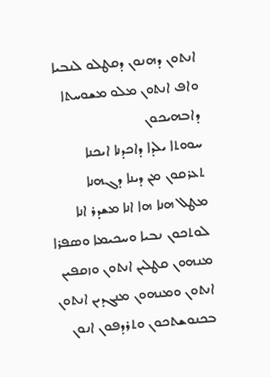ܐܢܬܘܢ ܕܗܢܘܢ ܕܩܛܠܘ ܠܢܒܝܐ
ܘܐܦ ܐܢܬܘܢ ܡܠܘ ܡܫܘܚܬܐ ܕܐܒܗܝܟܘܢ
ܚܘܘܬܐ ܝܠܕܐ ܕܐܟܕܢܐ ܐܝܟܢܐ ܬܥܪܩܘܢ ܡܢ ܕܝܢܐ ܕܓܗܢܐ
ܡܛܠ ܗܢܐ ܗܐ ܐܢܐ ܡܫܕܪ ܐܢܐ ܠܘܬܟܘܢ ܢܒܝܐ ܘܚܟܝܡܐ ܘܣܦܪܐ ܡܢܗܘܢ ܩܛܠܝܢ ܐܢܬܘܢ ܘܙܩܦܝܢ ܐܢܬܘܢ ܘܡܢܗܘܢ ܡܢܓܕܝܢ ܐܢܬܘܢ ܒܟܢܘܫܬܟܘܢ ܘܬܪܕܦܘܢ ܐܢܘܢ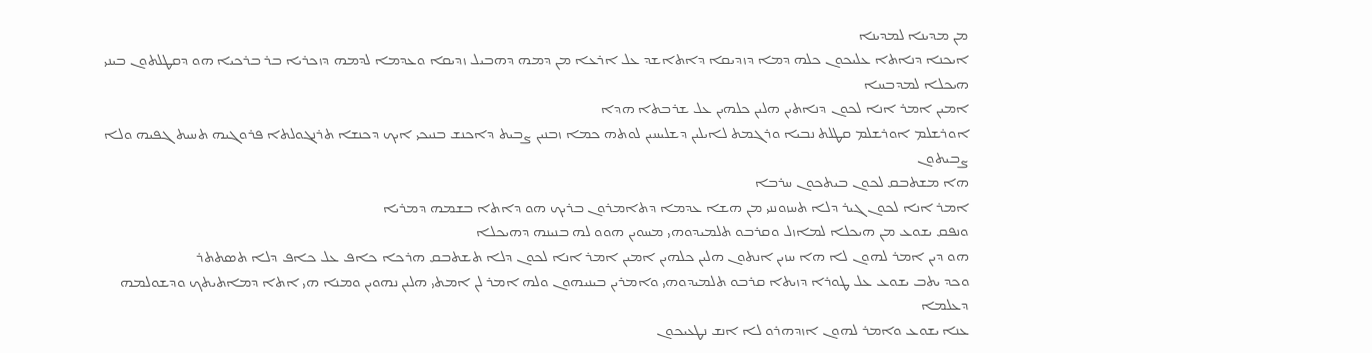ܡܢ ܡܕܝܢܐ ܠܡܕܝܢܐ
ܐܝܟܢܐ ܕܢܐܬܐ ܥܠܝܟܘܢ ܟܠܗ ܕܡܐ ܕܙܕܝܩܐ ܕܐܬܐܫܕ ܥܠ ܐܪܥܐ ܡܢ ܕܡܗ ܕܗܒܝܠ ܙܕܝܩܐ ܘܥܕܡܐ ܠܕܡܗ ܕܙܟܪܝܐ ܒܪ ܒܪܟܝܐ ܗܘ ܕܩܛܠܬܘܢ ܒܝܢܝ ܗܝܟܠܐ ܠܡܕܒܚܐ
ܐܡܝܢ ܐܡܪ ܐܢܐ ܠܟܘܢ ܕܢܐܬܝܢ ܗܠܝܢ ܟܠܗܝܢ ܥܠ ܫܪܒܬܐ ܗܕܐ
ܐܘܪܫܠܡ ܐܘܪܫܠܡ ܩܛܠܬ ܢܒܝܐ ܘܪܓܡܬ ܠܐܝܠܝܢ ܕܫܠܝܚܝܢ ܠܘܬܗ ܟܡܐ ܙܒܢܝܢ ܨܒܝܬ ܕܐܟܢܫ ܒܢܝܟܝ ܐܝܟ ܕܟܢܫܐ ܬܪܢܓܘܠܬܐ ܦܪܘܓܝܗ ܬܚܝܬ ܓܦܝܗ ܘܠܐ ܨܒܝܬܘܢ
ܗܐ ܡܫܬܒܩ ܠܟܘܢ ܒܝܬܟܘܢ ܚܪܒܐ
ܐܡܪ ܐܢܐ ܠܟܘܢ ܓܝܪ ܕܠܐ ܬܚܙܘܢܢܝ ܡܢ ܗܫܐ ܥܕܡܐ ܕܬܐܡܪܘܢ ܒܪܝܟ ܗܘ ܕܐܬܐ ܒܫܡܗ ܕܡܪܝܐ
ܘܢܦܩ ܝܫܘܥ ܡܢ ܗܝܟܠܐ ܠܡܐܙܠ ܘܩܪܒܘ ܬܠܡܝܕܘܗܝ ܡܚܘܝܢ ܗܘܘ ܠܗ ܒܢܝܢܗ ܕܗܝܟܠܐ
ܗܘ ܕܝܢ ܐܡܪ ܠܗܘܢ ܠܐ ܗܐ ܚܙܝܢ ܐܢܬܘܢ ܗܠܝܢ ܟܠܗܝܢ ܐܡܝܢ ܐܡܪ ܐܢܐ ܠܟܘܢ ܕܠܐ ܬܫܬܒܩ ܗܪܟܐ ܟܐܦ ܥܠ ܟܐܦ ܕܠܐ ܬܣܬܬܪ
ܘܟܕ ܝܬܒ ܝܫܘܥ ܥܠ ܛܘܪܐ ܕܙܝܬܐ ܩܪܒܘ ܬܠܡܝܕܘܗܝ ܘܐܡܪܝܢ ܒܝܢܝܗܘܢ ܘܠܗ ܐܡܪ ܠܢ ܐܡܬܝ ܗܠܝܢ ܢܗܘܝܢ ܘܡܢܐ ܗܝ ܐܬܐ ܕܡܐܬܝܬܟ ܘܕܫܘܠܡܗ ܕܥܠܡܐ
ܥܢܐ ܝܫܘܥ ܘܐܡܪ ܠܗܘܢ ܐܙܕܗܪܘ ܠܐ ܐܢܫ ܢܛܥܝܟܘܢ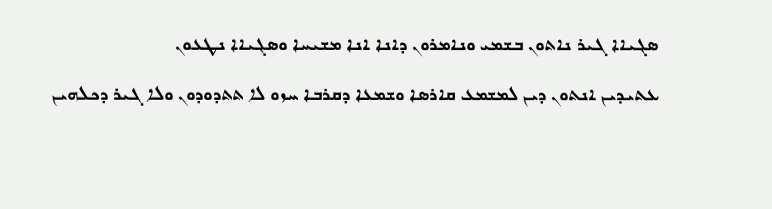ܣܓܝܐܐ ܓܝܪ ܢܐܬܘܢ ܒܫܡܝ ܘܢܐܡܪܘܢ ܕܐܢܐ ܐܢܐ ܡܫܝܚܐ ܘܣܓܝܐܐ ܢܛܥܘܢ
ܥܬܝܕܝܢ ܐܢܬܘܢ ܕܝܢ ܠܡܫܡܥ ܩܐܪܣܐ ܘܫܡܥܐ ܕܩܪܒܐ ܚܙܘ ܠܐ ܬܬܕܘܕܘܢ ܘܠܐ ܓܝܪ ܕܟܠܗܝܢ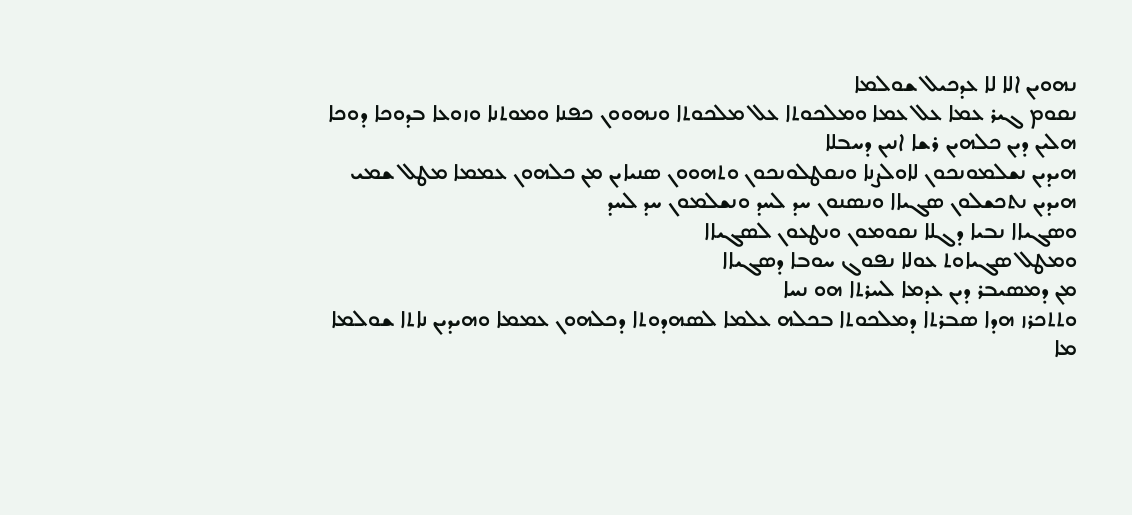ܢܗܘܝܢ ܐܠܐ ܠܐ ܥܕܟܝܠ ܫܘܠܡܐ
ܢܩܘܡ ܓܝܪ ܥܡܐ ܥܠ ܥܡܐ ܘܡܠܟܘܬܐ ܥܠ ܡܠܟܘܬܐ ܘܢܗܘܘܢ ܟܦܢܐ ܘܡܘܬܢܐ ܘܙܘܥܐ ܒܕܘܟܐ ܕܘܟܐ
ܗܠܝܢ ܕܝܢ ܟܠܗܝܢ ܪܫܐ ܐܢܝܢ ܕܚܒܠܐ
ܗܝܕܝܢ ܢܫܠܡܘܢܟܘܢ ܠܐܘܠܨܢܐ ܘܢܩܛܠܘܢܟܘܢ ܘܬܗܘܘܢ ܣܢܝܐܝܢ ܡܢ ܟܠܗܘܢ ܥܡܡܐ ܡܛܠ ܫܡܝ
ܗܝܕܝܢ ܢܬܟܫܠܘܢ ܣܓܝܐܐ ܘܢܣܢܘܢ ܚܕ ܠܚܕ ܘܢܫܠܡܘܢ ܚܕ ܠܚܕ
ܘܣܓܝܐܐ ܢܒܝܐ ܕܓܠܐ ܢܩܘܡܘܢ ܘܢܛܥܘܢ ܠܣܓܝܐܐ
ܘܡܛܠ ܣܓܝܐܘܬ ܥܘܠܐ ܢܦܘܓ ܚܘܒܐ ܕܣܓܝܐܐ
ܡܢ ܕܡܣܝܒܪ ܕܝܢ ܥܕܡܐ ܠܚܪܬܐ ܗܘ ܢܚܐ
ܘܬܬܟܪܙ ܗܕܐ ܣܒܪܬܐ ܕܡܠܟܘܬܐ ܒܟܠܗ ܥܠܡܐ ܠܣܗܕܘܬܐ ܕܟܠܗܘܢ ܥܡܡܐ ܘܗܝܕܝܢ ܢܐܬܐ ܫܘܠܡܐ
ܡܐ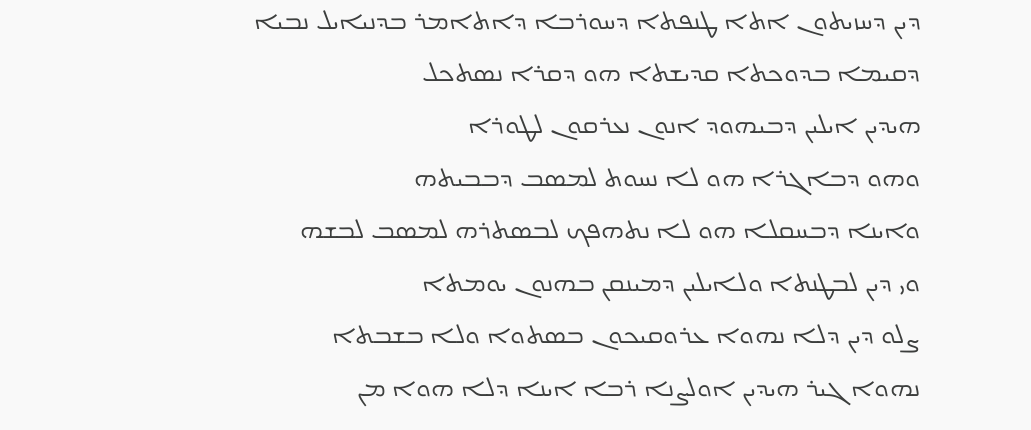ܕܝܢ ܕܚܙܝܬܘܢ ܐܬܐ ܛܢܦܬܐ ܕܚܘܪܒܐ ܕܐܬܐܡܪ ܒܕܢܝܐܝܠ ܢܒܝܐ ܕܩܝܡܐ ܒܕܘܟܬܐ ܩܕܝܫܬܐ ܗܘ ܕܩܪܐ ܢܣܬܟܠ
ܗܝܕܝܢ ܐܝܠܝܢ ܕܒܝܗܘܕ ܐܢܘܢ ܢܥܪܩܘܢ ܠܛܘܪܐ
ܘܗܘ ܕܒܐܓܪܐ ܗܘ ܠܐ ܢܚܘܬ ܠܡܣܒ ܕܒܒܝܬܗ
ܘܐܝܢܐ ܕܒܚܩܠܐ ܗܘ ܠܐ ܢܬܗܦܟ ܠܒܣܬܪܗ ܠܡܣܒ ܠܒܫܗ
ܘܝ ܕܝܢ ܠܒܛܢܬܐ ܘܠܐܝܠܝܢ ܕܡܝܢܩܢ ܒܗܢܘܢ ܝܘܡܬܐ
ܨܠܘ ܕܝܢ ܕܠܐ ܢܗܘܐ ܥܪܘܩܝܟܘܢ ܒܣܬܘܐ ܘܠܐ ܒܫܒܬܐ
ܢܗܘܐ ܓܝܪ ܗܝܕܝܢ ܐܘܠܨܢܐ ܪܒܐ ܐܝܢܐ ܕܠܐ ܗܘܐ ܡܢ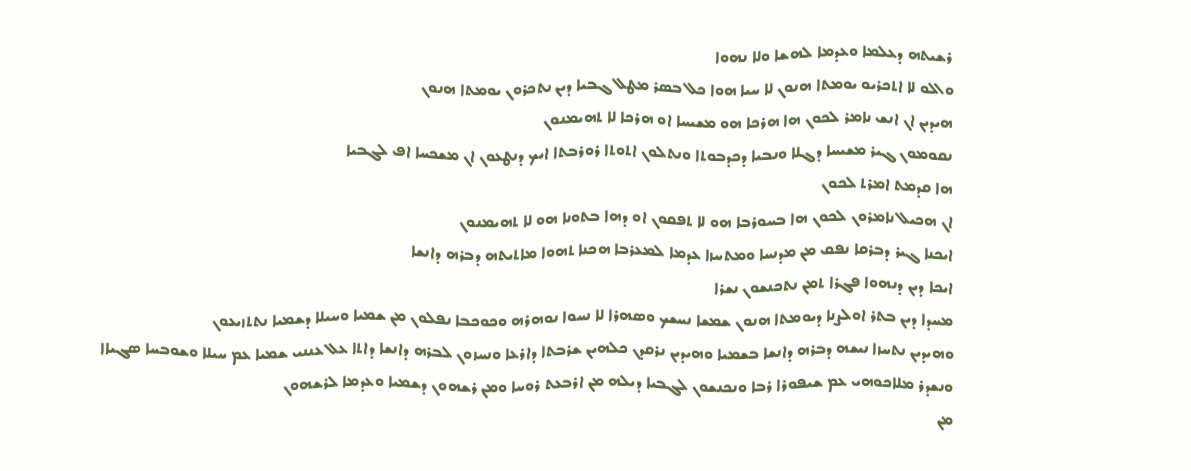ܪܫܝܬܗ ܕܥܠܡܐ ܘܥܕܡܐ ܠܗܫܐ ܘܠܐ ܢܗܘܐ
ܘܐܠܘ ܠܐ ܐܬܟܪܝܘ ܝܘܡܬܐ ܗܢܘܢ ܠܐ ܚܝܐ ܗܘܐ ܟܠ ܒܣܪ ܡܛܠ ܓܒܝܐ ܕܝܢ ܢܬܟܪܘܢ ܝܘܡܬܐ ܗܢܘܢ
ܗܝܕܝܢ ܐܢ ܐܢܫ ܢܐܡܪ ܠܟܘܢ ܗܐ ܗܪܟܐ ܗܘ ܡܫܝܚܐ ܐܘ ܗܪܟܐ ܠܐ ܬܗܝܡܢܘܢ
ܢܩܘܡܘܢ ܓܝܪ ܡܫܝܚܐ ܕܓܠܐ ܘܢܒܝܐ ܕܟܕܒܘܬܐ ܘܢܬܠܘܢ ܐܬܘܬܐ ܪܘܪܒܬܐ ܐܝܟ ܕܢܛܥܘܢ ܐܢ ܡܫܟܚܐ ܐܦ ܠܓܒܝܐ
ܗܐ ܩܕܡܬ ܐܡܪܬ ܠܟܘܢ
ܐܢ ܗܟܝܠ ܢܐܡܪܘܢ ܠܟܘܢ ܗܐ ܒܚܘܪܒܐ ܗܘ ܠܐ ܬܦܩܘܢ ܐܘ ܕܗܐ ܒܬܘܢܐ ܗܘ ܠܐ ܬܗܝܡܢܘܢ
ܐܝܟܢܐ ܓܝܪ ܕܒܪܩܐ ܢܦܩ ܡܢ ܡܕܢܚܐ ܘܡܬܚܙܐ ܥܕܡܐ ܠܡܥܪܒܐ ܗܟܢܐ ܬܗܘܐ ܡܐܬܝܬܗ ܕܒܪܗ ܕܐܢܫܐ
ܐܝܟܐ ܕܝܢ ܕܢܗܘܐ ܦܓܪܐ ܬܡܢ ܢܬܟܢܫܘܢ ܢܫܪܐ
ܡܚܕܐ ܕܝܢ ܒܬܪ ܐܘܠܨܢܐ ܕܝܘܡܬܐ ܗܢܘܢ ܫܡܫܐ ܢܚܫܟ ܘܣܗܪܐ ܠܐ ܢܚܘܐ ܢܘܗܪܗ ܘܟܘܟܒܐ ܢܦܠܘܢ ܡܢ ܫܡܝܐ ܘܚܝܠܐ ܕܫܡܝܐ ܢܬܬܙܝܥܘܢ
ܘܗܝܕܝܢ ܢܬܚܙܐ ܢܝܫܗ ܕܒܪܗ ܕܐܢܫܐ ܒܫܡܝܐ ܘܗܝܕܝܢ ܢܪܩܕܢ ܟܠܗܝܢ ܫܪܒܬܐ ܕܐܪܥܐ ܘܢܚܙܘܢ ܠܒܪܗ ܕܐܢܫܐ ܕܐܬܐ ܥܠ ܥܢܢܝ ܫܡܝܐ ܥܡ ܚܝܠܐ ܘܫܘܒܚܐ ܣܓܝܐܐ
ܘܢܫܕܪ ܡܠܐܟܘܗܝ ܥܡ ܫܝܦܘܪܐ ܪܒܐ ܘܢܟܢܫܘܢ ܠܓܒܝܐ ܕܝܠܗ ܡܢ ܐܪܒܥܬ ܪܘܚܐ ܘܡܢ ܪܫܗܘܢ ܕܫܡܝܐ ܘܥܕܡܐ ܠܪܫܗܘܢ
ܡܢ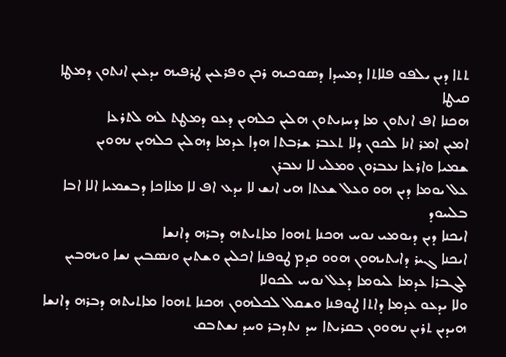ܬܬܐ ܕܝܢ ܝܠܦܘ ܦܠܐܬܐ ܕܡܚܕܐ ܕܣܘܟܝܗ ܪܟܢ ܘܦܪܥܝܢ ܛܪܦܝܗ ܝܕܥܝܢ ܐܢܬܘܢ ܕܡܛܐ ܩܝܛܐ
ܗܟܢܐ ܐܦ ܐܢܬܘܢ ܡܐ ܕܚܙܝܬܘܢ ܗܠܝܢ ܟܠܗܝܢ ܕܥܘ ܕܡܛܬ ܠܗ ܠܬܪܥܐ
ܐܡܝܢ ܐܡܪ ܐܢܐ ܠܟܘܢ ܕܠܐ ܬܥܒܪ ܫܪܒܬܐ ܗܕܐ ܥܕܡܐ ܕܗܠܝܢ ܟܠܗܝܢ ܢܗܘܝܢ
ܫܡܝܐ ܘܐܪܥܐ ܢܥܒܪܘܢ ܘܡܠܝ ܠܐ ܢܥܒܪܢ
ܥܠ ܝܘܡܐ ܕܝܢ ܗܘ ܘܥܠ ܫܥܬܐ ܗܝ ܐܢܫ ܠܐ ܝܕܥ ܐܦ ܠܐ ܡܠܐܟܐ ܕܒܫܡܝܐ ܐܠܐ ܐܒܐ ܒܠܚܘܕ
ܐܝܟܢܐ ܕܝܢ ܕܝܘܡܝ ܢܘܚ ܗܟܢܐ ܬܗܘܐ ܡܐܬܝܬܗ ܕܒܪܗ ܕܐܢܫܐ
ܐܝܟܢܐ ܓܝܪ ܕܐܝܬܝܗܘܢ ܗܘܘ ܩܕܡ ܛܘܦܢܐ ܐܟܠܝܢ ܘܫܬܝܢ ܘܢܣܒܝܢ ܢܫܐ ܘܝܗܒܝܢ ܠܓܒܪܐ ܥܕܡܐ ܠܝܘܡܐ ܕܥܠ ܢܘܚ ܠܟܘܠܐ
ܘܠܐ ܝܕܥܘ ܥܕܡܐ ܕܐܬܐ ܛܘܦܢܐ ܘܫܩܠ ܠܟܠܗܘܢ ܗܟܢܐ ܬܗܘܐ ܡܐܬܝܬܗ ܕܒܪܗ ܕܐܢܫܐ
ܗܝܕܝܢ ܬܪܝܢ ܢܗܘܘܢ ܒܩܪܝܬܐ ܚܕ ܢܬܕܒܪ ܘܚܕ ܢܫܬܒܩ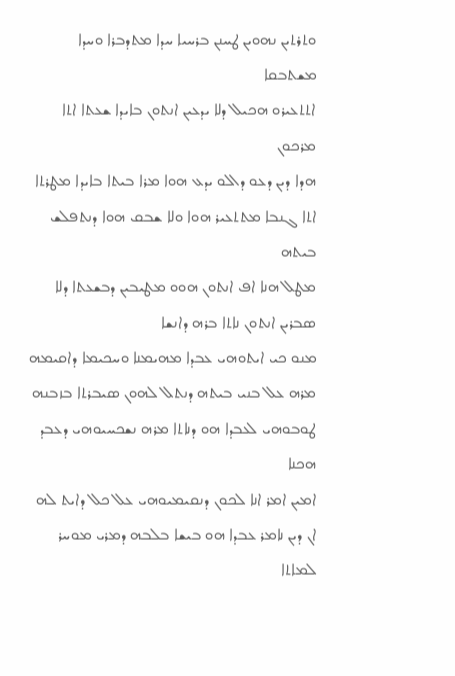ܘܬܪܬܝܢ ܢܗܘܝܢ ܛܚܢܢ ܒܪܚܝܐ ܚܕܐ ܡܬܕܒܪܐ ܘܚܕܐ ܡܫܬܒܩܐ
ܐܬܬܥܝܪܘ ܗܟܝܠ ܕܠܐ ܝܕܥܝܢ ܐܢܬܘܢ ܒܐܝܕܐ ܫܥܬܐ ܐܬܐ ܡܪܟܘܢ
ܗܕܐ ܕܝܢ ܕܥܘ ܕܐܠܘ ܝܕܥ ܗܘܐ ܡܪܐ ܒܝܬܐ ܒܐܝܕܐ ܡܛܪܬܐ ܐܬܐ ܓܢܒܐ ܡܬܬܥܝܪ ܗܘܐ ܘܠܐ ܫܒܩ ܗܘܐ ܕܢܬܦܠܫ ܒܝܬܗ
ܡܛܠ ܗܢܐ ܐܦ ܐܢܬܘܢ ܗܘܘ ܡܛܝܒܝܢ ܕܒܫܥܬܐ ܕܠܐ ܣܒܪܝܢ ܐܢܬܘܢ ܢܐܬܐ ܒܪܗ ܕܐܢܫܐ
ܡܢܘ ܟܝ ܐܝܬܘܗܝ ܥܒܕܐ ܡܗܝܡܢܐ ܘܚܟܝܡܐ ܕܐܩܝܡܗ ܡܪܗ ܥܠ ܒܢܝ ܒܝܬܗ ܕܢܬܠ ܠܗܘܢ ܣܝܒܪܬܐ ܒܙܒܢܗ
ܛܘܒܘܗܝ ܠܥܒܕܐ ܗܘ ܕܢܐܬܐ ܡܪܗ ܢܫܟܚܝܘܗܝ ܕܥܒܕ ܗܟܢܐ
ܐܡܝܢ ܐܡܪ ܐܢܐ ܠܟܘܢ ܕܢܩܝܡܝܘܗܝ ܥܠ ܟܠ ܕܐܝܬ ܠܗ
ܐܢ ܕܝܢ ܢܐܡܪ ܥܒܕܐ ܗܘ ܒܝܫܐ ܒܠܒܗ ܕܡܪܝ ܡܘܚܪ ܠܡܐܬܐ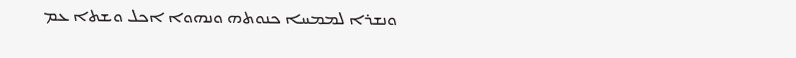ܘܢܫܪܐ ܠܡܡܚܐ ܟܢܘܬܗ ܘܢܗܘܐ ܐܟܠ ܘܫܬܐ ܥܡ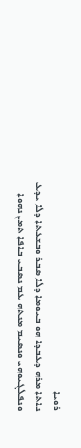ܪܘܝܐ
ܢܐܬܐ ܡܪܗ ܕܥܒܕܐ ܗܘ ܒܝܘܡܐ ܕܠܐ ܣܒܪ ܘܒܫܥܬܐ ܕܠܐ ܝܕܥ
ܘܢܦܠܓܝܘܗܝ ܘܢܣܝܡ ܡܢܬܗ ܥܡ ܢܣܒܝ ܒܐܦܐ ܬܡܢ ܢܗܘܐ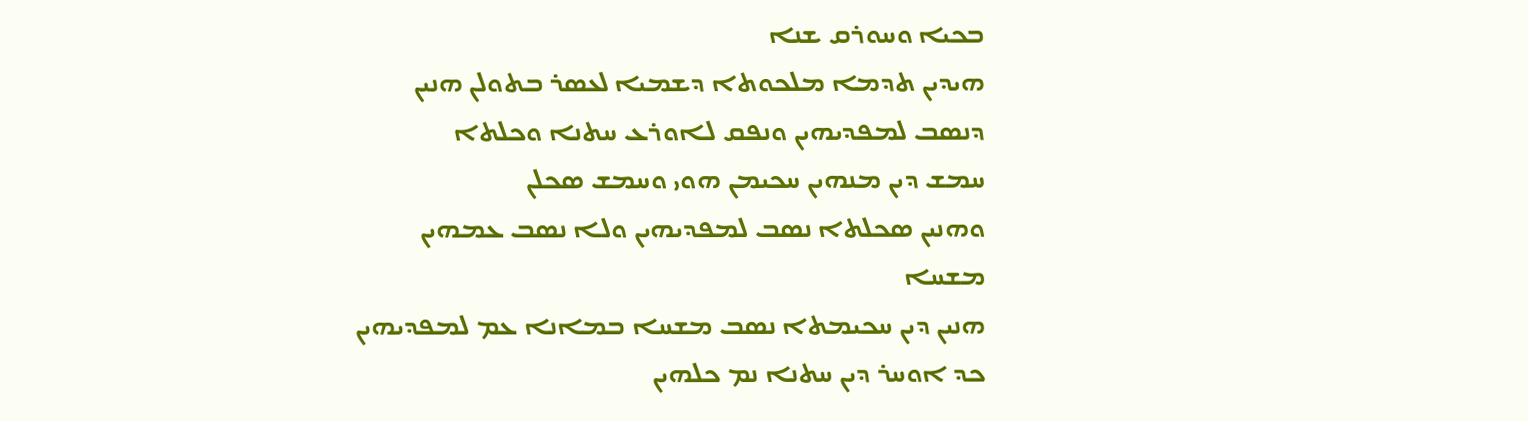ܒܟܝܐ ܘܚܘܪܩ ܫܢܐ
ܗܝܕܝܢ ܬܕܡܐ ܡܠܟܘܬܐ ܕܫܡܝܐ ܠܥܣܪ ܒܬܘܠܢ ܗܢܝܢ ܕܢܣܒ ܠܡܦܕܝܗܝܢ ܘܢܦܩ ܠܐܘܪܥ ܚܬܢܐ ܘܟܠܬܐ
ܚܡܫ ܕܝܢ ܡܢܗܝܢ ܚܟܝܡܢ ܗܘܝ ܘܚܡܫ ܣܟܠܢ
ܘܗܢܝܢ ܣܟܠܬܐ ܢܣܒ ܠܡܦܕܝܗܝܢ ܘܠܐ ܢܣܒ ܥܡܗܝܢ ܡܫܚܐ
ܗܢܝܢ ܕܝܢ ܚܟܝܡܬܐ ܢܣܒ ܡܫܚܐ ܒܡܐܢܐ ܥܡ ܠܡܦܕܝܗܝܢ
ܟܕ ܐܘܚܪ ܕܝܢ ܚܬܢܐ ܢܡ ܟܠܗܝܢ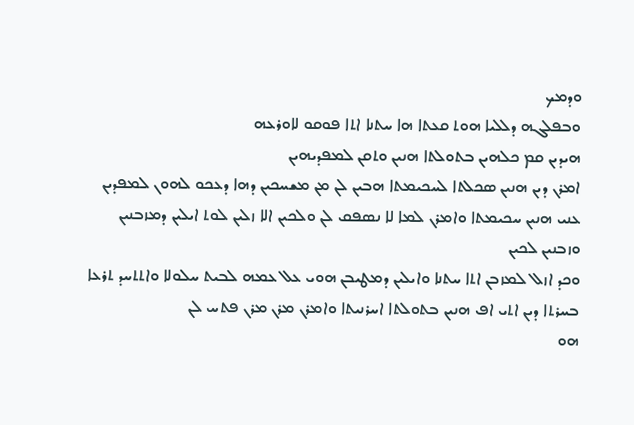ܘܕܡܟ
ܘܒܦܠܓܗ ܕܠܠܝܐ ܗܘܬ ܩܥܬܐ ܗܐ ܚܬܢܐ ܐܬܐ ܦܘܩܘ ܠܐܘܪܥܗ
ܗܝܕܝܢ ܩܡ ܟܠܗܝܢ ܒܬܘܠܬܐ ܗܢܝܢ ܘܬܩܢ ܠܡܦܕܝܗܝܢ
ܐܡܪܢ ܕܝܢ ܗܢܝܢ ܣܟܠܬܐ ܠܚܟܝܡܬܐ ܗܒܝܢ ܠܢ ܡܢ ܡܫܚܟܝܢ ܕܗܐ ܕܥܟܘ ܠܗܘܢ ܠܡܦܕܝܢ
ܥܢܝ ܗܢܝܢ ܚܟܝܡܬܐ ܘܐܡܪܢ ܠܡܐ ܠܐ ܢܣܦܩ ܠܢ ܘܠܟܝܢ ܐܠܐ ܙܠܝܢ ܠܘܬ ܐܝܠܝܢ ܕܡܙܒܢܝܢ ܘܙܒܢܝܢ ܠܟܝܢ
ܘܟܕ ܐܙܠ ܠܡܙܒܢ ܐܬܐ ܚܬܢܐ ܘܐܝܠܝܢ ܕܡܛܝܒܢ ܗܘܝ ܥܠ ܥܡܗ ܠܒܝܬ ܚܠܘܠܐ ܘܐܬܬܚܕ ܬܪܥܐ
ܒܚܪܬܐ ܕܝܢ ܐܬܝ ܐܦ ܗܢܝܢ ܒܬܘܠܬܐ ܐܚܪܢܝܬܐ ܘܐܡܪܢ ܡܪܢ ܡܪܢ ܦܬܚ ܠܢ
ܗܘ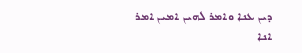ܕܝܢ ܥܢܐ ܘܐܡܪ ܠܗܝܢ ܐܡܝܢ ܐܡܪ ܐܢܐ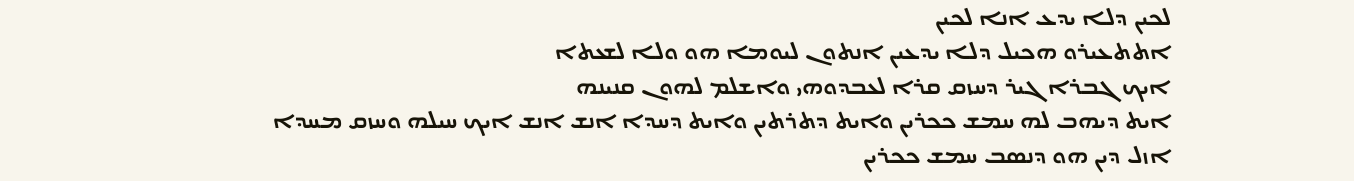ܠܟܝܢ ܕܠܐ ܝܕܥ ܐܢܐ ܠܟܝܢ
ܐܬܬܥܝܪܘ ܗܟܝܠ ܕܠܐ ܝܕܥܝܢ ܐܢܬܘܢ ܠܝܘܡܐ ܗܘ ܘܠܐ ܠܫܥܬܐ
ܐܝܟ ܓܒܪܐ ܓܝܪ ܕܚܙܩ ܩܪܐ ܠܥܒܕܘܗܝ ܘܐܫܠܡ ܠܗܘܢ ܩܢܝܢܗ
ܐܝܬ ܕܝܗܒ ܠܗ ܚܡܫ ܟܟܪܝܢ ܘܐܝܬ ܕܬܪܬܝܢ ܘܐܝܬ ܕܚܕܐ ܐܢܫ ܐܢܫ ܐܝܟ ܚܝܠܗ ܘܚܙܩ ܡܚܕܐ
ܐܙܠ ܕܝܢ ܗܘ ܕܢܣܒ ܚܡܫ ܟܟܪܝܢ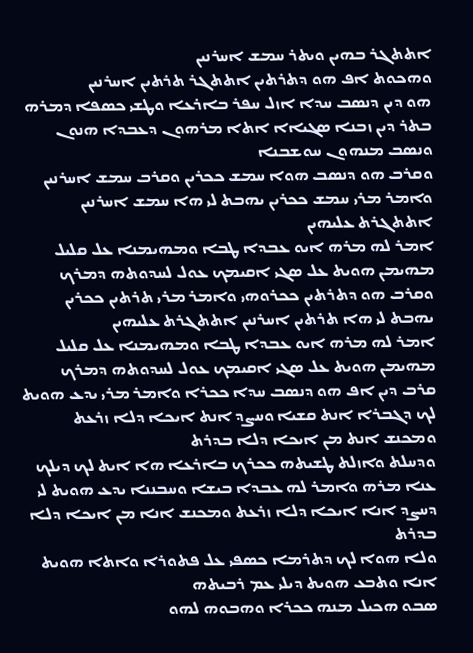ܐܬܬܓܪ ܒܗܝܢ ܘܝܬܪ ܚܡܫ ܐܚܪܢܝܢ
ܘܗܟܘܬ ܐܦ ܗܘ ܕܬܪܬܝܢ ܐܬܬܓܪ ܬܪܬܝܢ ܐܚܪܢܝܢ
ܗܘ ܕܝܢ ܕܢܣܒ ܚܕܐ ܐܙܠ ܚܦܪ ܒܐܪܥܐ ܘܛܫܝ ܟܣܦܐ ܕܡܪܗ
ܒܬܪ ܕܝܢ ܙܒܢܐ ܣܓܝܐܐ ܐܬܐ ܡܪܗܘܢ ܕܥܒܕܐ ܗܢܘܢ ܘܢܣܒ ܡܢܗܘܢ ܚܘܫܒܢܐ
ܘܩܪܒ ܗܘ ܕܢܣܒ ܗܘܐ ܚܡܫ ܟܟܪܝܢ ܘܩܪܒ ܚܡܫ ܐܚܪܢܝܢ ܘܐܡܪ ܡܪܝ ܚܡܫ ܟܟܪܝܢ ܝܗܒܬ ܠܝ ܗܐ ܚܡܫ ܐܚܪܢܝܢ ܐܬܬܓܪܬ ܥܠܝܗܝܢ
ܐܡܪ ܠܗ ܡܪܗ ܐܝܘ ܥܒܕܐ ܛܒܐ ܘܡܗܝܡܢܐ ܥܠ ܩܠܝܠ ܡܗܝܡܢ ܗܘܝܬ ܥܠ ܣܓܝ ܐܩܝܡܟ ܥܘܠ ܠܚܕܘܬܗ ܕܡܪܟ
ܘܩܪܒ ܗܘ ܕܬܪܬܝܢ ܟܟܪܘܗܝ ܘܐܡܪ ܡܪܝ ܬܪܬܝܢ ܟܟܪܝܢ ܝܗܒܬ ܠܝ ܗܐ ܬܪܬܝܢ ܐܚܪܢܝܢ ܐܬܬܓܪܬ ܥܠܝܗܝܢ
ܐܡܪ ܠܗ ܡܪܗ ܐܝܘ ܥܒܕܐ ܛܒܐ ܘܡܗܝܡܢܐ ܥܠ ܩܠܝܠ ܡܗܝܡܢ ܗܘܝܬ ܥܠ ܣܓܝ ܐܩܝܡܟ ܥܘܠ ܠܚܕܘܬܗ ܕܡܪܟ
ܩܪܒ ܕܝܢ ܐܦ ܗܘ ܕܢܣܒ ܚܕܐ ܟܟܪܐ ܘܐܡܪ ܡܪܝ ܝܕܥ ܗܘܝܬ ܠܟ ܕܓܒܪܐ ܐܢܬ ܩܫܝܐ ܘܚܨܕ ܐܢܬ ܐܝܟܐ ܕܠܐ ܙܪܥܬ ܘܡܟܢܫ ܐܢܬ ܡܢ ܐܝܟܐ ܕܠܐ ܒܕܪܬ
ܘܕܚܠܬ ܘܐܙܠܬ ܛܫܝܬܗ ܟܟܪܟ ܒܐܪܥܐ ܗܐ ܐܝܬ ܠܟ ܕܝܠܟ
ܥܢܐ ܡܪܗ ܘܐܡܪ ܠܗ ܥܒܕܐ ܒܝܫܐ ܘܚܒܢܢܐ ܝܕܥ ܗܘܝܬ ܠܝ ܕܚܨܕ ܐܢܐ ܐܝܟܐ ܕܠܐ ܙܪܥܬ ܘܡܟܢܫ ܐܢܐ ܡܢ ܐܝܟܐ ܕܠܐ ܒܕܪܬ
ܘܠܐ ܗܘܐ ܠܟ ܕܬܪܡܐ ܟܣܦܝ ܥܠ ܦܬܘܪܐ ܘܐܬܐ ܗܘܝܬ ܐܢܐ ܘܬܒܥ ܗܘܝܬ ܕܝܠܝ ܥܡ ܪܒܝܬܗ
ܣܒܘ ܗܟܝܠ ܡܢܗ ܟܟܪܐ ܘܗܒܘܗ ܠܗܘ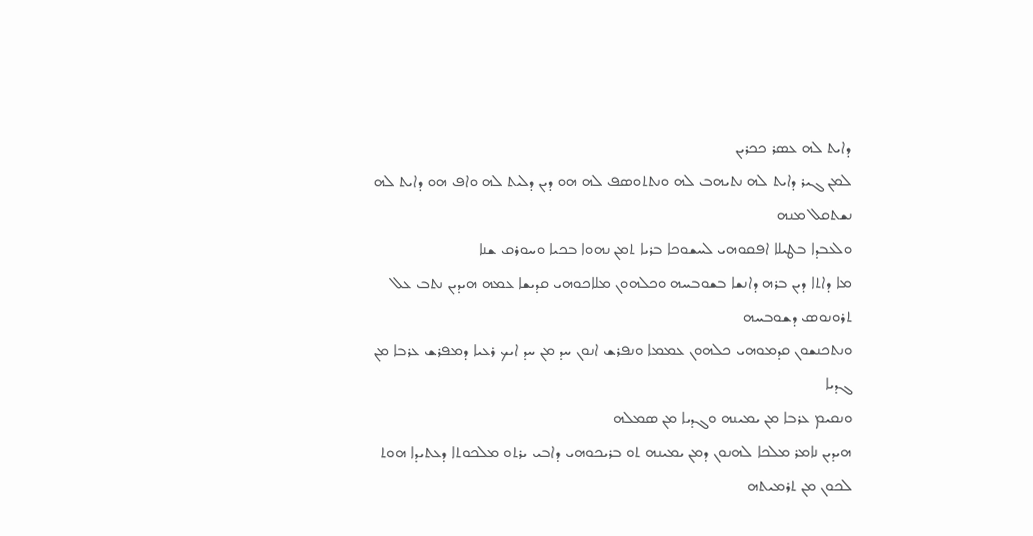ܕܐܝܬ ܠܗ ܥܣܪ ܟܟܪܝܢ
ܠܡܢ ܓܝܪ ܕܐܝܬ ܠܗ ܢܬܝܗܒ ܠܗ ܘܢܬܬܘܣܦ ܠܗ ܗܘ ܕܝܢ ܕܠܝܬ ܠܗ ܘܐܦ ܗܘ ܕܐܝܬ ܠܗ ܢܫܬܩܠ ܡܢܗ
ܘܠܥܒܕܐ ܒܛܝܠܐ ܐܦܩܘܗܝ ܠܚܫܘܟܐ ܒܪܝܐ ܬܡܢ ܢܗܘܐ ܒܟܝܐ ܘܚܘܪܩ ܫܢܐ
ܡܐ ܕܐܬܐ ܕܝܢ ܒܪܗ ܕܐܢܫܐ ܒܫܘܒܚܗ ܘܟܠܗܘܢ ܡܠܐܟܘܗܝ ܩܕܝܫܐ ܥܡܗ ܗܝܕܝܢ ܢܬܒ ܥܠ ܬܪܘܢܘܣ ܕܫܘܒܚܗ
ܘܢܬܟܢܫܘܢ ܩܕܡܘܗܝ ܟܠܗܘܢ ܥܡܡܐ ܘܢܦܪܫ ܐܢܘܢ ܚܕ ܡܢ ܚܕ ܐܝܟ ܪܥܝܐ ܕܡܦܪܫ ܥܪܒܐ ܡܢ ܓܕܝܐ
ܘܢܩܝܡ ܥܪܒܐ ܡܢ ܝܡܝܢܗ ܘܓܕܝܐ ܡܢ ܣܡܠܗ
ܗܝܕܝܢ ܢܐܡܪ ܡܠܟܐ ܠܗܢܘܢ ܕܡܢ ܝܡܝܢܗ ܬܘ ܒܪܝܟܘܗܝ ܕܐܒܝ ܝܪܬܘ ܡܠܟܘܬܐ ܕܥܬܝܕܐ ܗܘܬ ܠܟܘܢ ܡܢ ܬܪܡܝܬܗ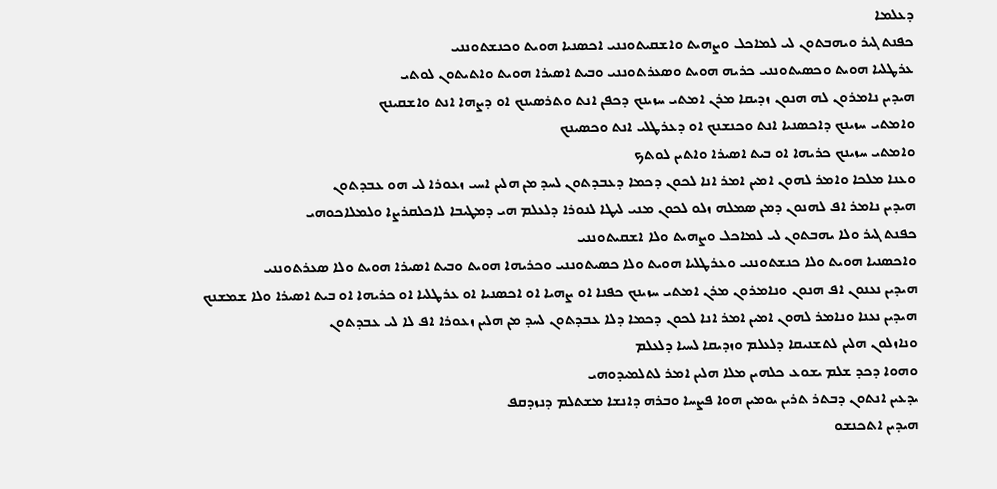ܕܥܠܡܐ
ܟܦܢܬ ܓܝܪ ܘܝܗܒܬܘܢ ܠܝ ܠܡܐܟܠ ܘܨܗܝܬ ܘܐܫܩܝܬܘܢܢܝ ܐܟܣܢܝܐ ܗܘܝܬ ܘܟܢܫܬܘܢܢܝ
ܥܪܛܠܝܐ ܗܘܝܬ ܘܟܣܝܬܘܢܢܝ ܟܪܝܗ ܗܘܝܬ ܘܣܥܪܬܘܢܢܝ ܘܒܝܬ ܐܣܝܪܐ ܗܘܝܬ ܘܐܬܝܬܘܢ ܠܘܬܝ
ܗܝܕܝܢ ܢܐܡܪܘܢ ܠܗ ܗܢܘܢ ܙܕܝܩܐ ܡܪܢ ܐܡܬܝ ܚܙܝܢܟ ܕܟܦܢ ܐܢܬ ܘܬܪܣܝܢܟ ܐܘ ܕܨܗܐ ܐܢܬ ܘܐܫܩܝܢܟ
ܘܐܡܬܝ ܚܙܝܢܟ ܕܐܟܣܢܝܐ ܐܢܬ ܘܟܢܫܢܟ ܐܘ ܕܥܪܛܠܝ ܐܢܬ ܘܟܣܝܢܟ
ܘܐܡܬܝ ܚܙܝܢܟ ܟܪܝܗܐ ܐܘ ܒܝܬ ܐܣܝܪܐ ܘܐܬܝܢ ܠܘܬܟ
ܘܥܢܐ ܡܠܟܐ ܘܐܡܪ ܠܗܘܢ ܐܡܝܢ ܐܡܪ ܐܢܐ ܠܟܘܢ ܕܟܡܐ ܕܥܒܕܬܘܢ ܠܚܕ ܡܢ ܗܠܝܢ ܐܚܝ ܙܥܘܪܐ ܠܝ ܗܘ ܥܒܕܬܘܢ
ܗܝܕܝܢ ܢܐܡܪ ܐܦ ܠܗܢܘܢ ܕܡܢ ܣܡܠܗ ܙܠܘ ܠܟܘܢ ܡܢܝ ܠܝܛܐ ܠܢܘܪܐ ܕܠܥܠܡ ܗܝ ܕܡܛܝܒܐ ܠܐܟܠܩܪܨܐ ܘܠܡܠܐܟܘܗܝ
ܟܦܢܬ ܓܝܪ ܘܠܐ ܝܗܒܬܘܢ ܠܝ ܠܡܐܟܠ ܘܨܗܝܬ ܘܠܐ ܐܫܩܝܬܘܢܢܝ
ܘܐܟܣܢܝܐ ܗܘܝܬ ܘܠܐ ܟܢܫܬܘܢܢܝ ܘܥܪܛܠܝܐ ܗܘܝܬ ܘܠܐ ܟܣܝܬܘܢܢܝ ܘܟܪܝܗܐ ܗܘܝܬ ܘܒܝܬ ܐܣܝܪܐ ܗܘܝܬ ܘܠܐ ܣܥܪܬܘܢܢܝ
ܗܝܕܝܢ ܢܥܢܘܢ ܐܦ ܗܢܘܢ ܘܢܐܡܪܘܢ ܡܪܢ ܐܡܬܝ ܚܙܝܢܟ ܟܦܢܐ ܐܘ ܨܗܝܐ ܐܘ ܐܟܣܢܝܐ ܐܘ ܥܪܛܠܝܐ ܐܘ ܟܪܝܗܐ ܐܘ ܒܝܬ ܐܣܝܪܐ ܘܠܐ ܫܡܫܢܟ
ܗܝܕܝܢ ܢܥܢܐ ܘܢܐܡܪ ܠܗܘܢ ܐܡܝܢ ܐܡܪ ܐܢܐ ܠܟܘܢ ܕܟܡܐ ܕܠܐ ܥܒܕܬܘܢ ܠܚܕ ܡܢ ܗܠܝܢ ܙܥܘܪܐ ܐܦ ܠܐ ܠܝ ܥܒܕܬܘܢ
ܘܢܐܙܠܘܢ ܗܠܝܢ ܠܬܫܢܝܩܐ ܕܠܥܠܡ ܘܙܕܝܩܐ ܠܚܝܐ ܕܠܥܠܡ
ܘܗܘܐ ܕܟܕ ܫܠܡ ܝܫܘܥ ܟܠܗܝܢ ܡܠܐ ܗܠܝܢ ܐܡܪ ܠܬܠܡܝܕܘܗܝ
ܝܕܥܝܢ ܐܢܬܘܢ ܕܒܬܪ ܬܪܝܢ ܝܘܡܝܢ ܗܘܐ ܦܨܚܐ ܘܒܪܗ ܕܐܢܫܐ ܡܫܬܠܡ ܕܢܙܕܩܦ
ܗܝܕܝܢ ܐܬܟܢܫܘ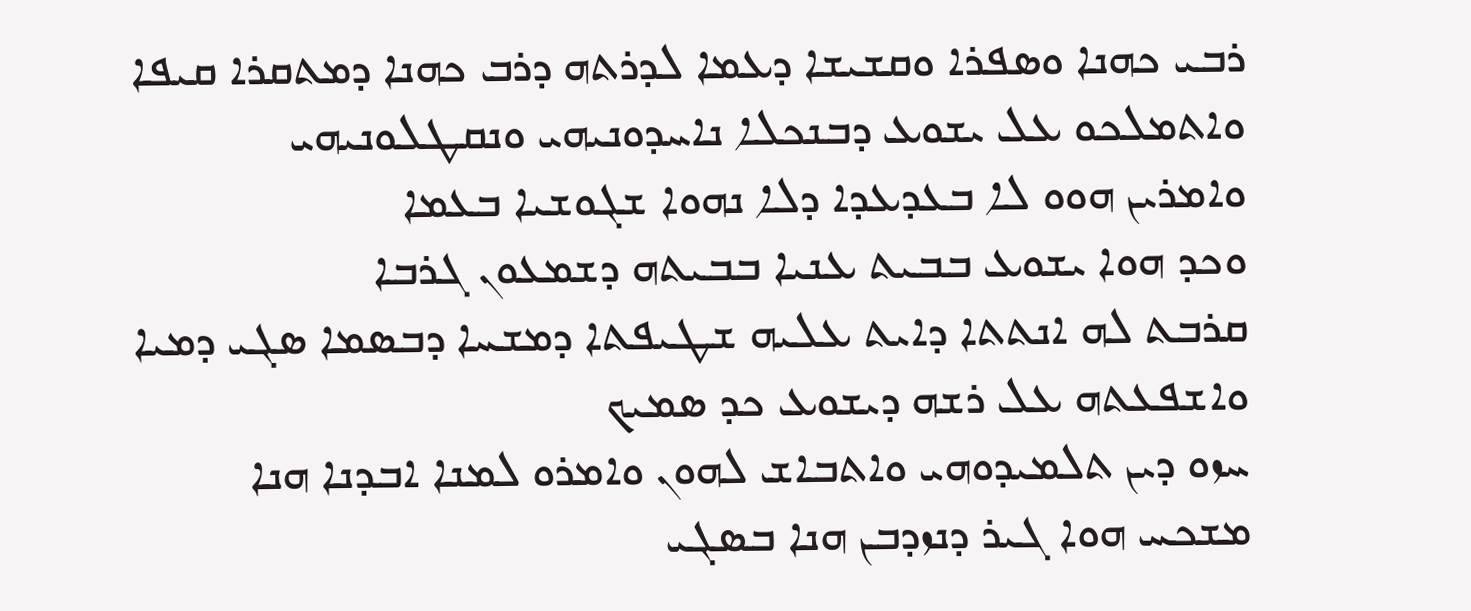ܪܒܝ ܟܗܢܐ ܘܣܦܪܐ ܘܩܫܝܫܐ ܕܥܡܐ ܠܕܪܬܗ ܕܪܒ ܟܗܢܐ ܕܡܬܩܪܐ ܩܝܦܐ
ܘܐܬܡܠܟܘ ܥܠ ܝܫܘܥ ܕܒܢܟܠܐ ܢܐܚܕܘܢܝܗܝ ܘܢܩܛܠܘܢܝܗܝ
ܘܐܡܪܝܢ ܗܘܘ ܠܐ ܒܥܕܥܕܐ ܕܠܐ ܢܗܘܐ ܫܓܘܫܝܐ ܒܥܡܐ
ܘܟܕ ܗܘܐ ܝܫܘܥ ܒܒܝܬ ܥܢܝܐ ܒܒܝܬܗ ܕܫܡܥܘܢ ܓܪܒܐ
ܩܪܒܬ ܠܗ ܐܢܬܬܐ ܕܐܝܬ ܥܠܝܗ ܫܛܝܦܬܐ ܕܡܫܚܐ ܕܒܣܡܐ ܣܓܝ ܕܡܝܐ ܘܐܫܦܥܬܗ ܥܠ ܪܫܗ ܕܝܫܘܥ ܟܕ ܣܡܝܟ
ܚܙܘ ܕܝܢ ܬܠܡܝܕܘܗܝ ܘܐܬܒܐܫ ܠܗܘܢ ܘܐܡܪܘ ܠܡܢܐ ܐܒܕܢܐ ܗܢܐ
ܡܫܟܚ ܗܘܐ ܓܝܪ ܕܢܙܕܒܢ ܗܢܐ ܒܣܓܝ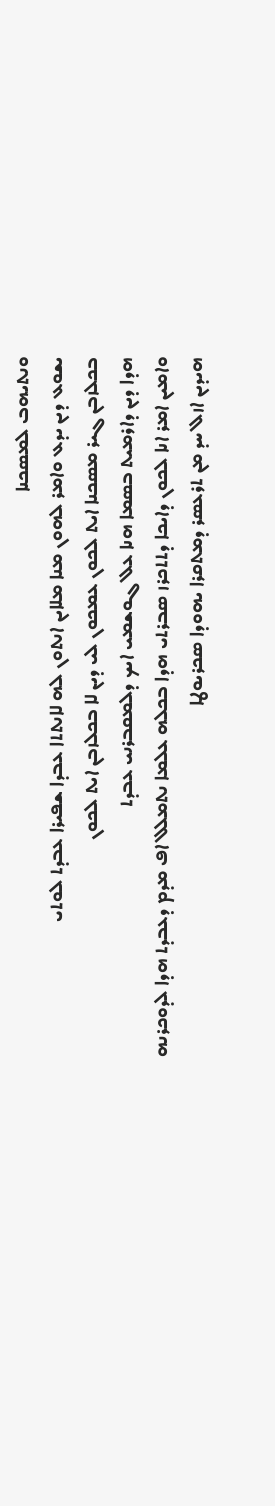ܘܢܬܝܗܒ ܠܡܣܟܢܐ
ܝܫܘܥ ܕܝܢ ܝܕܥ ܘܐܡܪ ܠܗܘܢ ܡܢܐ ܡܠܐܝܢ ܐܢܬܘܢ ܠܗ ܠܐܢܬܬܐ ܥܒܕܐ ܫܦܝܪܐ ܥܒܕܬ ܠܘܬܝ
ܒܟܠܙܒܢ ܓܝܪ ܡܣܟܢܐ ܐܝܬ ܠܟܘܢ ܥܡܟܘܢ ܠܝ ܕܝܢ ܠܐ ܒܟܠܙܒܢ ܐܝܬ ܠܟܘܢ
ܗܕܐ ܕܝܢ ܕܐܪܡܝܬ ܒܣܡܐ ܗܢܐ ܥܠ ܓܘܫܡܝ ܐܝܟ ܕܠܡܩܒܪܢܝ ܥܒܕܬ
ܘܐܡܝܢ ܐܡܪ ܐܢܐ ܠܟܘܢ ܕܐܝܟܐ ܕܬܬܟܪܙ ܣܒܪܬܝ ܗܕܐ ܒܟܠܗ ܥܠܡܐ ܢܬܡܠܠ ܐܦ ܡܕܡ ܕܥܒܕܬ ܗܕܐ ܠܕܘܟܪܢܗ
ܗܝܕܝܢ ܐܙܠ ܚܕ ܡܢ ܬܪܥܣܪ ܕܡܬܩܪܐ ܝܗܘܕܐ ܣܟܪܝܘܛܐ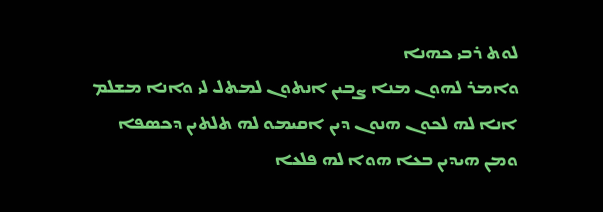ܠܘܬ ܪܒܝ ܟܗܢܐ
ܘܐܡܪ ܠܗܘܢ ܡܢܐ ܨܒܝܢ ܐܢܬܘܢ ܠܡܬܠ ܠܝ ܘܐܢܐ ܡܫܠܡ ܐܢܐ ܠܗ ܠܟܘܢ ܗܢܘܢ ܕܝܢ ܐܩܝܡܘ ܠܗ ܬܠܬܝܢ ܕܟܣܦܐ
ܘܡܢ ܗܝܕܝܢ ܒܥܐ ܗܘܐ ܠܗ ܦܠܥܐ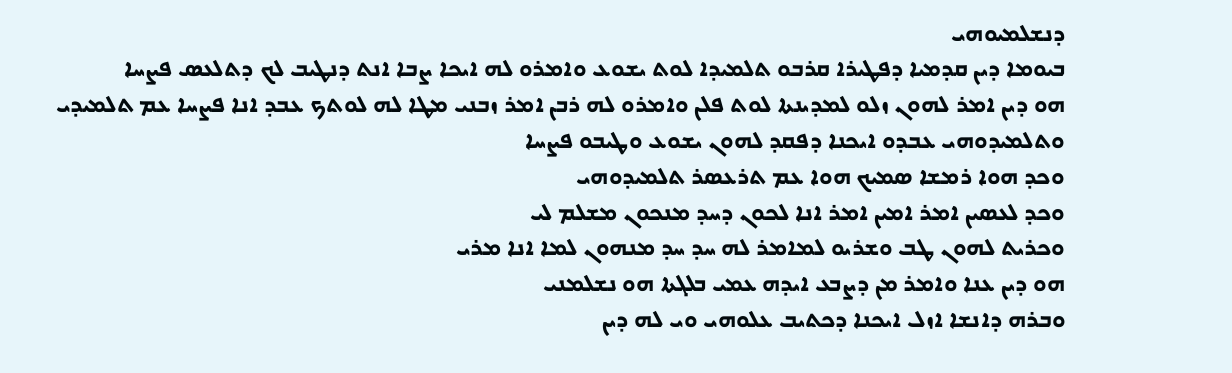ܕܢܫܠܡܝܘܗܝ
ܒܝܘܡܐ ܕܝܢ ܩܕܡܝܐ ܕܦܛܝܪܐ ܩܪܒܘ ܬܠܡܝܕܐ ܠܘܬ ܝܫܘܥ ܘܐܡܪܘ ܠܗ ܐܝܟܐ ܨܒܐ ܐܢܬ ܕܢܛܝܒ ܠܟ ܕܬܠܥܣ ܦܨܚܐ
ܗܘ ܕܝܢ ܐܡܪ ܠܗܘܢ ܙܠܘ ܠܡܕܝܢܬܐ ܠܘܬ ܦܠܢ ܘܐܡܪܘ ܠܗ ܪܒܢ ܐܡܪ ܙܒܢܝ ܡܛܐ ܠܗ ܠܘܬܟ ܥܒܕ ܐܢܐ ܦܨܚܐ ܥܡ ܬܠܡܝܕܝ
ܘܬܠܡܝܕܘܗܝ ܥܒܕܘ ܐܝܟܢܐ ܕܦܩܕ ܠܗܘܢ ܝܫܘܥ ܘܛܝܒܘ ܦܨܚܐ
ܘܟܕ ܗܘܐ ܪܡܫܐ ܣܡܝܟ ܗܘܐ ܥܡ ܬܪܥܣܪ ܬܠܡܝܕܘܗܝ
ܘܟܕ ܠܥܣܝܢ ܐܡܪ ܐܡܝܢ ܐܡܪ ܐܢܐ ܠܟܘܢ ܕܚܕ ܡܢܟܘܢ ܡܫܠܡ ܠܝ
ܘܟܪܝܬ ܠܗܘܢ ܛܒ ܘܫܪܝܘ ܠܡܐܡܪ ܠܗ ܚܕ ܚܕ ܡܢܗܘܢ ܠܡܐ ܐܢܐ ܡܪܝ
ܗܘ ܕܝܢ ܥܢܐ ܘܐܡܪ ܡܢ ܕܨܒܥ ܐܝܕܗ ܥܡܝ ܒܠܓܬܐ ܗܘ ܢܫܠܡܢܝ
ܘܒܪܗ ܕܐܢܫܐ ܐܙܠ ܐܝܟܢܐ ܕܟܬܝܒ ܥܠܘܗܝ ܘܝ ܠܗ ܕܝܢ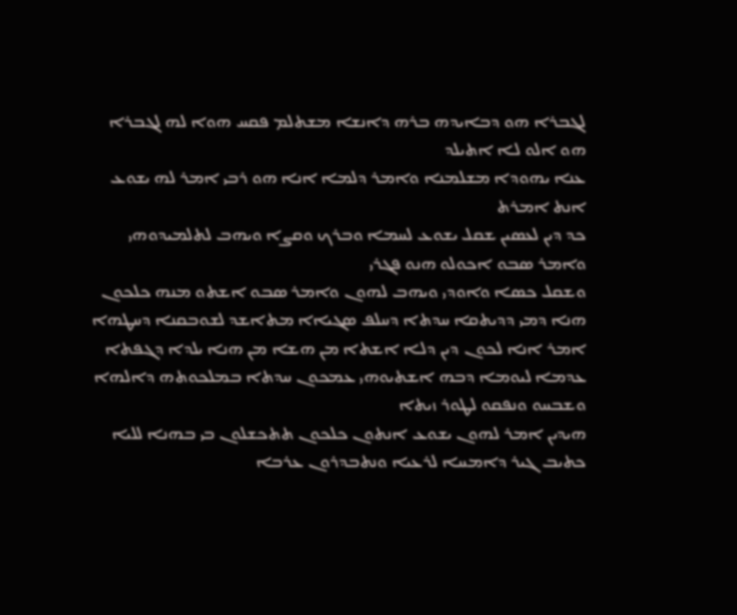ܠܓܒܪܐ ܗܘ ܕܒܐܝܕܗ ܒܪܗ ܕܐܢܫܐ ܡܫܬܠܡ ܦܩܚ ܗܘܐ ܠܗ ܠܓܒܪܐ ܗܘ ܐܠܘ ܠܐ ܐܬܝܠܕ
ܥܢܐ ܝܗܘܕܐ ܡܫܠܡܢܐ ܘܐܡܪ ܕܠܡܐ ܐܢܐ ܗܘ ܪܒܝ ܐܡܪ ܠܗ ܝܫܘܥ ܐܢܬ ܐܡܪܬ
ܟܕ ܕܝܢ ܠܥܣܝܢ ܫܩܠ ܝܫܘܥ ܠܚܡܐ ܘܒܪܟ ܘܩܨܐ ܘܝܗܒ ܠܬܠܡܝܕܘܗܝ ܘܐܡܪ ܣܒܘ ܐܟܘܠܘ ܗܢܘ ܦܓܪܝ
ܘܫܩܠ ܟܣܐ ܘܐܘܕܝ ܘܝܗܒ ܠܗܘܢ ܘܐܡܪ ܣܒܘ ܐܫܬܘ ܡܢܗ ܟܠܟܘܢ
ܗܢܐ ܕܡܝ ܕܕܝܬܩܐ ܚܕܬܐ ܕܚܠܦ ܣܓܝܐܐ ܡܬܐܫܕ ܠܫܘܒܩܢܐ ܕܚܛܗܐ
ܐܡܪ ܐܢܐ ܠܟܘܢ ܕܝܢ ܕܠܐ ܐܫܬܐ ܡܢ ܗܫܐ ܡܢ ܗܢܐ ܝܠܕܐ ܕܓܦܬܐ ܥܕܡܐ ܠܝܘܡܐ ܕܒܗ ܐܫܬܝܘܗܝ ܥܡܟܘܢ ܚܕܬܐ ܒܡܠܟܘܬܗ ܕܐܠܗܐ
ܘܫܒܚܘ ܘܢܦܩܘ ܠܛܘܪ ܙܝܬܐ
ܗܝܕܝܢ ܐܡܪ ܠܗܘܢ ܝܫܘܥ ܐܢܬܘܢ ܟܠܟܘܢ ܬܬܟܫܠܘܢ ܒܝ ܒܗܢܐ ܠܠܝܐ ܟܬܝܒ ܓܝܪ ܕܐܡܚܐ ܠܪܥܝܐ ܘܢܬܒܕܪܘܢ ܥܪܒܐ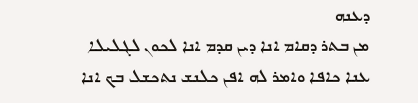ܕܥܢܗ
ܡܢ ܒܬܪ ܕܩܐܡ ܐܢܐ ܕܝܢ ܩܕܡ ܐܢܐ ܠܟܘܢ ܠܓܠܝܠܐ
ܥܢܐ ܟܐܦܐ ܘܐܡܪ ܠܗ ܐܦܢ ܟܠܢܫ ܢܬܟܫܠ ܒܟ ܐܢܐ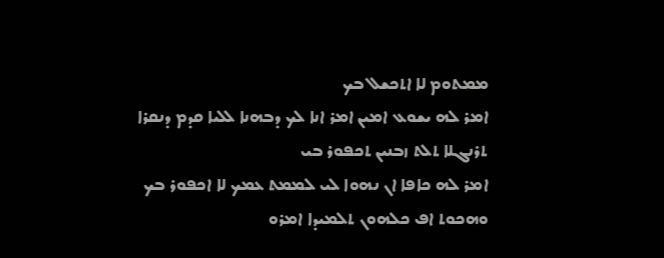ܡܡܬܘܡ ܠܐ ܐܬܟܫܠ ܒܟ
ܐܡܪ ܠܗ ܝܫܘܥ ܐܡܝܢ ܐܡܪ ܐܢܐ ܠܟ ܕܒܗܢܐ ܠܠܝܐ ܩܕܡ ܕܢܩܪܐ ܬܪܢܓܠܐ ܬܠܬ ܙܒܢܝܢ ܬܟܦܘܪ ܒܝ
ܐܡܪ ܠܗ ܟܐܦܐ ܐܢ ܢܗܘܐ ܠܝ ܠܡܡܬ ܥܡܟ ܠܐ ܐܟܦܘܪ ܒܟ ܘܗܟܘܬ ܐܦ ܟܠܗܘܢ ܬܠܡܝܕܐ ܐܡܪܘ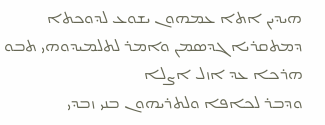ܗܝܕܝܢ ܐܬܐ ܥܡܗܘܢ ܝܫܘܥ ܠܕܘܟܬܐ ܕܡܬܩܪܝܐ ܓܕܣܡܢ ܘܐܡܪ ܠܬܠܡܝܕܘܗܝ ܬܒܘ ܗܪܟܐ ܥܕ ܐܙܠ ܐܨܠܐ
ܘܕܒܪ ܠܟܐܦܐ ܘܠܬܪܝܗܘܢ ܒܢܝ ܙܒܕܝ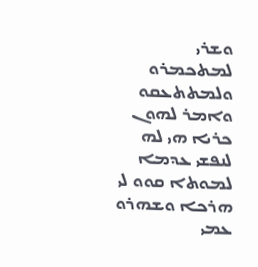ܘܫܪܝ ܠܡܬܟܡܪܘ ܘܠܡܬܬܥܩܘ
ܘܐܡܪ ܠܗܘܢ ܟܪܝܐ ܗܝ ܠܗ ܠܢܦܫܝ ܥܕܡܐ ܠܡܘܬܐ ܩܘܘ ܠܝ ܗܪܟܐ ܘܫܗܪܘ ܥܡܝ